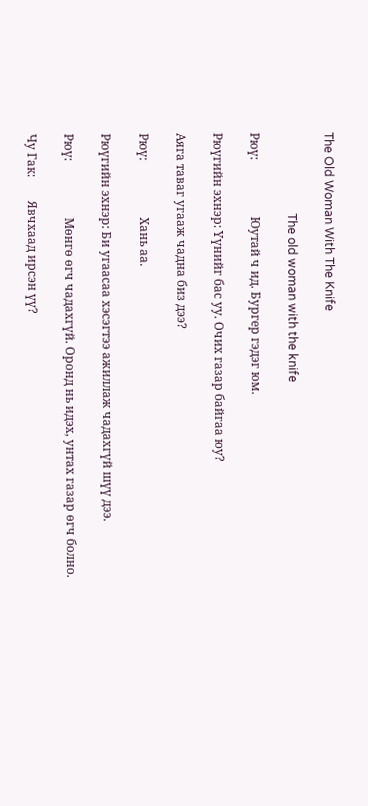The Old Woman With The Knife

                           The old woman with the knife

Рюү:                   Юутай ч ид. Бургер гэдэг юм.

Рюүгийн эхнэр: Үүнийг бас уу. Очих газар байгаа юу?

Аяга таваг угааж чадна биз дээ?

Рюү:                   Хань аа.

Рюүгийн эхнэр: Би угаасаа хэсэгтээ ажиллаж чадахгүй шүү дээ.

Рюү:                   Мөнгө өгч чадахгүй. Оронд нь идэх, унтах газар өгч болно.

Чу Гак:        Явчхаад ирсэн үү?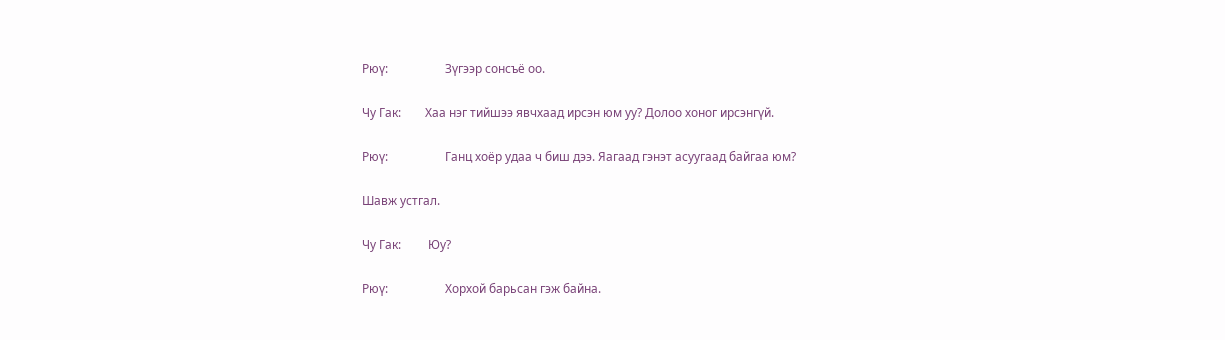Рюү:                   Зүгээр сонсъё оо.

Чу Гак:        Хаа нэг тийшээ явчхаад ирсэн юм уу? Долоо хоног ирсэнгүй.

Рюү:                   Ганц хоёр удаа ч биш дээ. Яагаад гэнэт асуугаад байгаа юм?

Шавж устгал.

Чу Гак:         Юу?

Рюү:                   Хорхой барьсан гэж байна.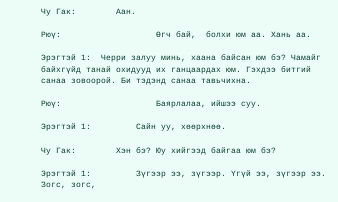Чу Гак:        Аан.

Рюү:                   Өгч бай,  болхи юм аа. Хань аа.

Эрэгтэй 1:  Черри залуу минь, хаана байсан юм бэ? Чамайг байхгүйд танай охидууд их ганцаардах юм. Гэхдээ битгий санаа зовоорой. Би тэдэнд санаа тавьчихна.

Рюү:                   Баярлалаа, ийшээ суу.

Эрэгтэй 1:         Сайн уу, хөөрхнөө.

Чу Гак:        Хэн бэ? Юу хийгээд байгаа юм бэ?

Эрэгтэй 1:         Зүгээр ээ, зүгээр. Үгүй ээ, зүгээр ээ. Зогс, зогс,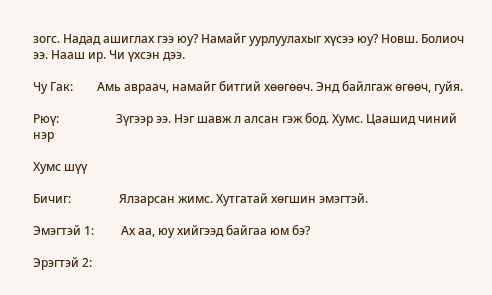зогс. Надад ашиглах гээ юу? Намайг уурлуулахыг хүсээ юу? Новш. Болиоч ээ. Нааш ир. Чи үхсэн дээ.

Чу Гак:        Амь авраач, намайг битгий хөөгөөч. Энд байлгаж өгөөч, гуйя.

Рюү:                   Зүгээр ээ. Нэг шавж л алсан гэж бод. Хумс. Цаашид чиний нэр

Хумс шүү

Бичиг:                Ялзарсан жимс. Хутгатай хөгшин эмэгтэй.

Эмэгтэй 1:         Ах аа, юу хийгээд байгаа юм бэ?

Эрэгтэй 2: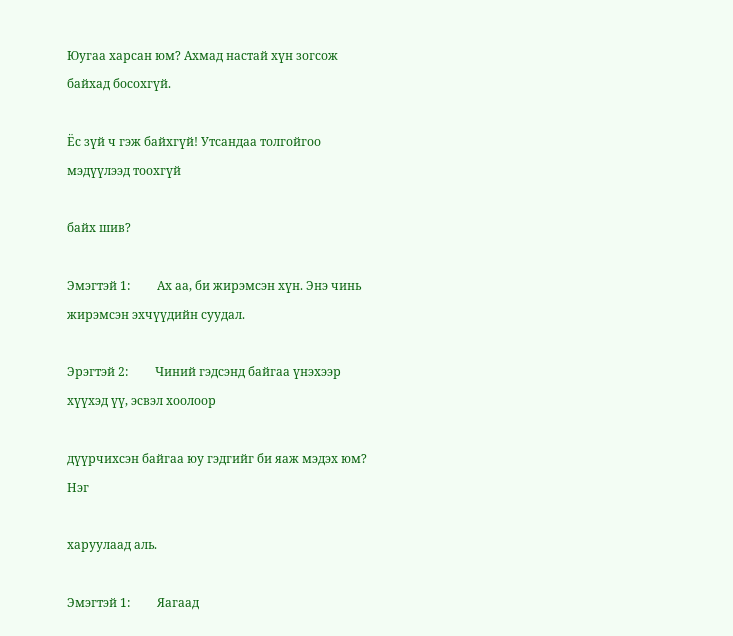Юугаа харсан юм? Ахмад настай хүн зогсож байхад босохгүй.

Ёс зүй ч гэж байхгүй! Утсандаа толгойгоо мэдүүлээд тоохгүй

байх шив?

Эмэгтэй 1:         Ах аа, би жирэмсэн хүн. Энэ чинь жирэмсэн эхчүүдийн суудал.

Эрэгтэй 2:         Чиний гэдсэнд байгаа үнэхээр хүүхэд үү, эсвэл хоолоор

дүүрчихсэн байгаа юу гэдгийг би яаж мэдэх юм? Нэг

харуулаад аль.

Эмэгтэй 1:         Яагаад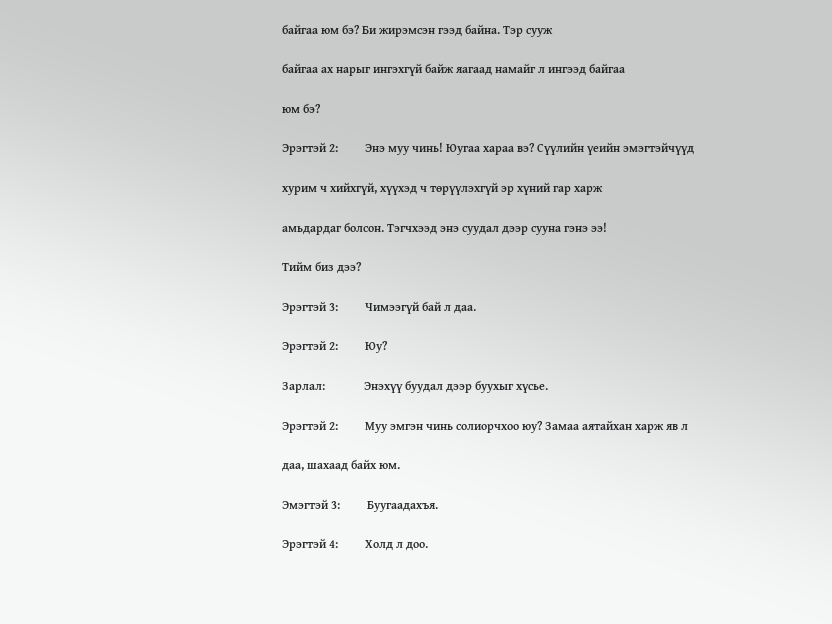байгаа юм бэ? Би жирэмсэн гээд байна. Тэр сууж

байгаа ах нарыг ингэхгүй байж яагаад намайг л ингээд байгаа

юм бэ?

Эрэгтэй 2:         Энэ муу чинь! Юугаа хараа вэ? Сүүлийн үеийн эмэгтэйчүүд

хурим ч хийхгүй, хүүхэд ч төрүүлэхгүй эр хүний гар харж

амьдардаг болсон. Тэгчхээд энэ суудал дээр сууна гэнэ ээ!

Тийм биз дээ?

Эрэгтэй 3:         Чимээгүй бай л даа.

Эрэгтэй 2:         Юу?

Зарлал:             Энэхүү буудал дээр буухыг хүсье.

Эрэгтэй 2:         Муу эмгэн чинь солиорчхоо юу? Замаа аятайхан харж яв л

даа, шахаад байх юм.

Эмэгтэй 3:         Буугаадахъя.

Эрэгтэй 4:         Холд л доо.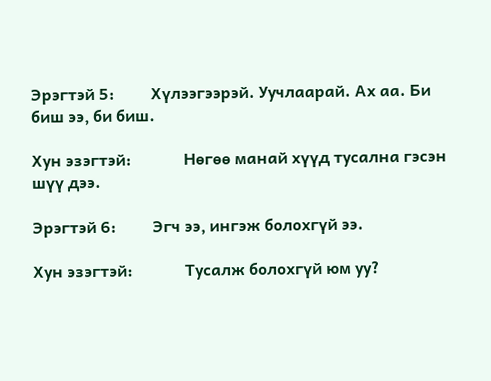Эрэгтэй 5:         Хүлээгээрэй. Уучлаарай. Ах аа. Би биш ээ, би биш.

Хун эзэгтэй:             Нөгөө манай хүүд тусална гэсэн шүү дээ.

Эрэгтэй 6:         Эгч ээ, ингэж болохгүй ээ.

Хун эзэгтэй:             Тусалж болохгүй юм уу?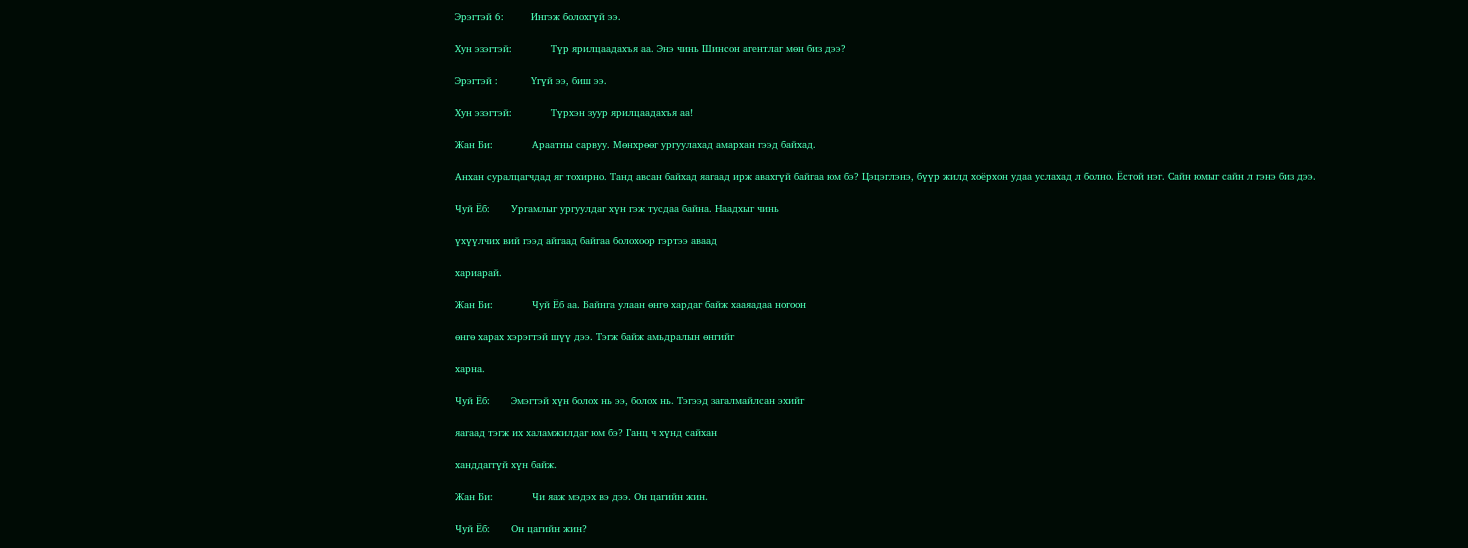Эрэгтэй 6:         Ингэж болохгүй ээ.

Хун эзэгтэй:             Түр ярилцаадахъя аа. Энэ чинь Шинсон агентлаг мөн биз дээ?

Эрэгтэй :           Үгүй ээ, биш ээ.

Хун эзэгтэй:             Түрхэн зуур ярилцаадахъя аа!

Жан Би:             Араатны сарвуу. Мөнхрөөг ургуулахад амархан гээд байхад.

Анхан суралцагчдад яг тохирно. Танд авсан байхад яагаад ирж авахгүй байгаа юм бэ? Цэцэглэнэ, бүүр жилд хоёрхон удаа услахад л болно. Ёстой нэг. Сайн юмыг сайн л гэнэ биз дээ.

Чуй Ёб:       Ургамлыг ургуулдаг хүн гэж тусдаа байна. Наадхыг чинь

үхүүлчих вий гээд айгаад байгаа болохоор гэртээ аваад

хариарай.

Жан Би:             Чуй Ёб аа. Байнга улаан өнгө хардаг байж хааяадаа ногоон

өнгө харах хэрэгтэй шүү дээ. Тэгж байж амьдралын өнгийг

харна.

Чуй Ёб:       Эмэгтэй хүн болох нь ээ, болох нь. Тэгээд загалмайлсан эхийг

яагаад тэгж их халамжилдаг юм бэ? Ганц ч хүнд сайхан

ханддаггүй хүн байж.

Жан Би:             Чи яаж мэдэх вэ дээ. Он цагийн жин.

Чуй Ёб:       Он цагийн жин?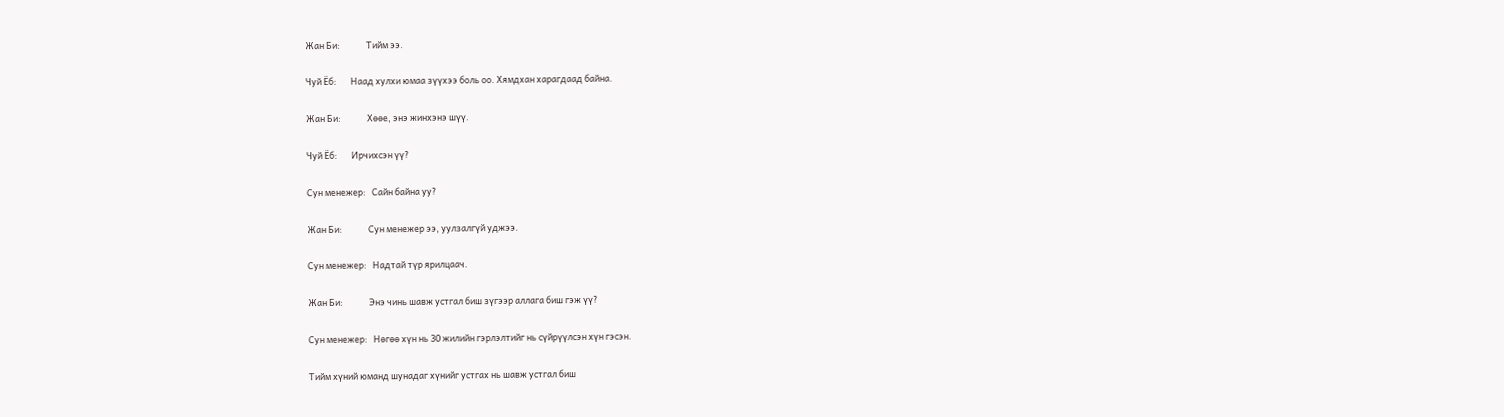Жан Би:             Тийм ээ.

Чуй Ёб:       Наад хулхи юмаа зүүхээ боль оо. Хямдхан харагдаад байна.

Жан Би:             Хөөе, энэ жинхэнэ шүү.

Чуй Ёб:       Ирчихсэн үү?

Сун менежер:   Сайн байна уу?

Жан Би:             Сун менежер ээ, уулзалгүй уджээ.

Сун менежер:   Надтай түр ярилцаач.

Жан Би:             Энэ чинь шавж устгал биш зүгээр аллага биш гэж үү?

Сун менежер:   Нөгөө хүн нь 30 жилийн гэрлэлтийг нь сүйрүүлсэн хүн гэсэн.

Тийм хүний юманд шунадаг хүнийг устгах нь шавж устгал биш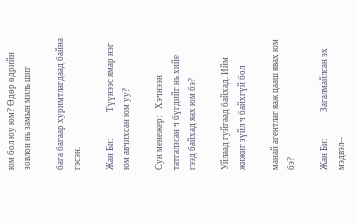юм бол юу юм? Өдөр өдрийн зовлон нь замын миль шиг

бага багаар хуримтлагдаад байна гэсэн.

Жан Би:             Түүнээс ямар нэг юм авчихсан юм уу?

Сун менежер:   Хэчнээн татгалзсан ч бүгдийг нь хийе гээд байхад яах юм бэ?

Уйлаад гуйгаад байхад. Ийм жижиг зүйл ч байхгүй бол

манай агентлаг яаж цааш явах юм бэ?

Жан Би:             Загалмайлсан эх мэдвэл--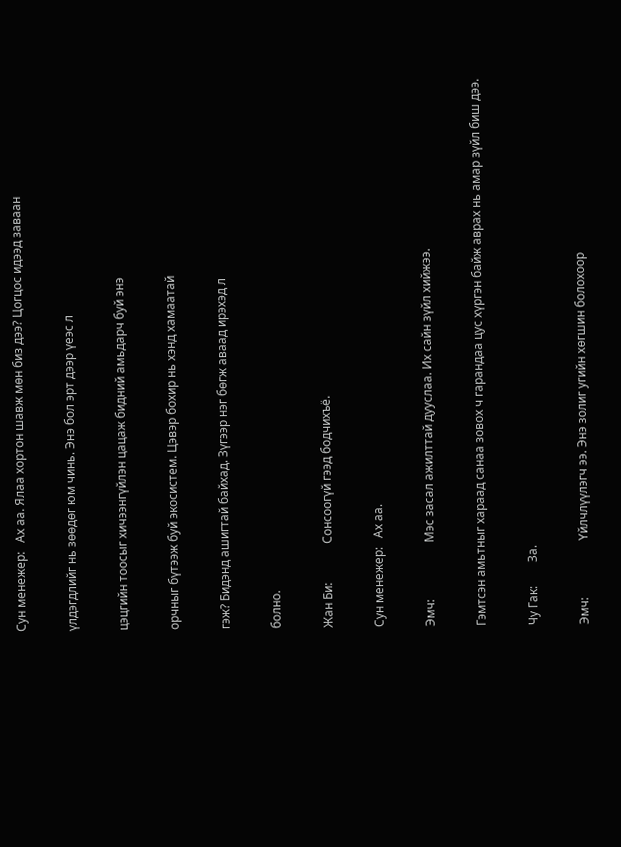Сун менежер:   Ах аа. Ялаа хортон шавж мөн биз дээ? Цогцос идээд заваан

үлдэгдлийг нь зөөдөг юм чинь. Энэ бол эрт дээр үеэс л

цэцгийн тоосыг хичээнгүйлэн цацаж бидний амьдарч буй энэ

орчныг бүтээж буй экосистем. Цэвэр бохир нь хэнд хамаатай

гэж? Бидэнд ашигтай байхад. Зүгээр нэг бөгж аваад ирэхэд л

болно.

Жан Би:             Сонсоогүй гээд бодчихъё.

Сун менежер:   Ах аа.

Эмч:                   Мэс засал ажилттай дууслаа. Их сайн зүйл хийжээ.

Гэмтсэн амьтныг хараад санаа зовох ч гарандаа цус хүргэн байж аврах нь амар зүйл биш дээ.

Чу Гак:        За.

Эмч:                   Үйлчлүүлэгч ээ. Энэ золиг угийн хөгшин болохоор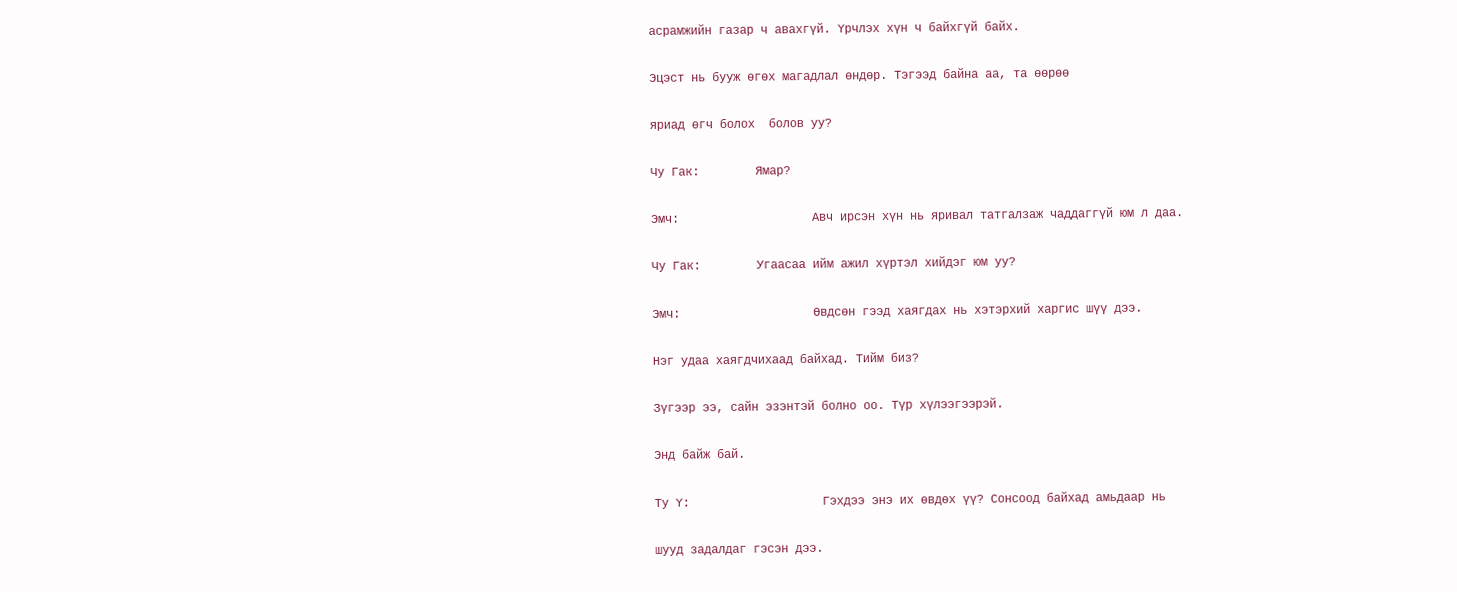асрамжийн газар ч авахгүй. Үрчлэх хүн ч байхгүй байх.

Эцэст нь бууж өгөх магадлал өндөр. Тэгээд байна аа, та өөрөө

яриад өгч болох  болов уу?

Чу Гак:        Ямар?

Эмч:                   Авч ирсэн хүн нь яривал татгалзаж чаддаггүй юм л даа.

Чу Гак:        Угаасаа ийм ажил хүртэл хийдэг юм уу?

Эмч:                   Өвдсөн гээд хаягдах нь хэтэрхий харгис шүү дээ.

Нэг удаа хаягдчихаад байхад. Тийм биз?

Зүгээр ээ, сайн эзэнтэй болно оо. Түр хүлээгээрэй.

Энд байж бай.

Ту Ү:                   Гэхдээ энэ их өвдөх үү? Сонсоод байхад амьдаар нь

шууд задалдаг гэсэн дээ.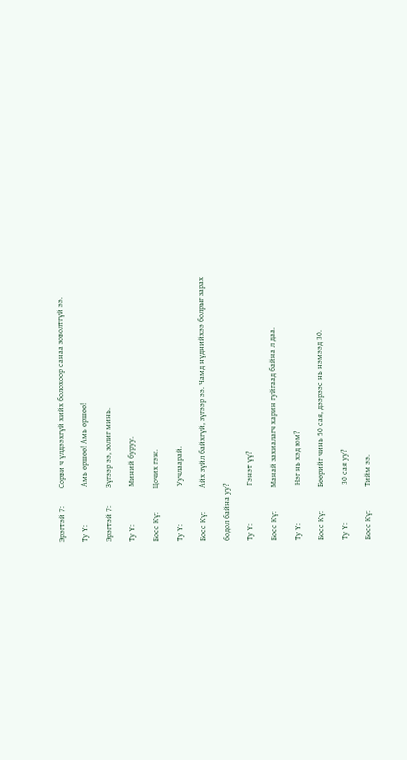Эрэгтэй 7:         Сорви ч үлдээхгүй хийх болохоор санаа зоволтгүй ээ.

Ту Ү:                   Амь өршөө! Амь өршөө!

Эрэгтэй 7:         Зүгээр ээ, золиг минь.

Ту Ү:                   Миний буруу.

Босс Кү:            Цочих гэж.

Ту Ү:                   Уучлаарай.

Босс Кү:            Айх зүйл байхгүй, зүгээр ээ. Чамд нүднийхээ болрыг зарах

бодол байна уу?

Ту Ү:                   Гэнэт үү?

Босс Кү:            Манай захиалагч харин гуйгаад байна л даа.

Ту Ү:                   Нэг нь хэд юм?

Босс Кү:            Бөөрийг чинь 50 сая, дээрээс нь нэмээд 30.

Ту Ү:                   30 сая уу?

Босс Кү:            Тийм ээ.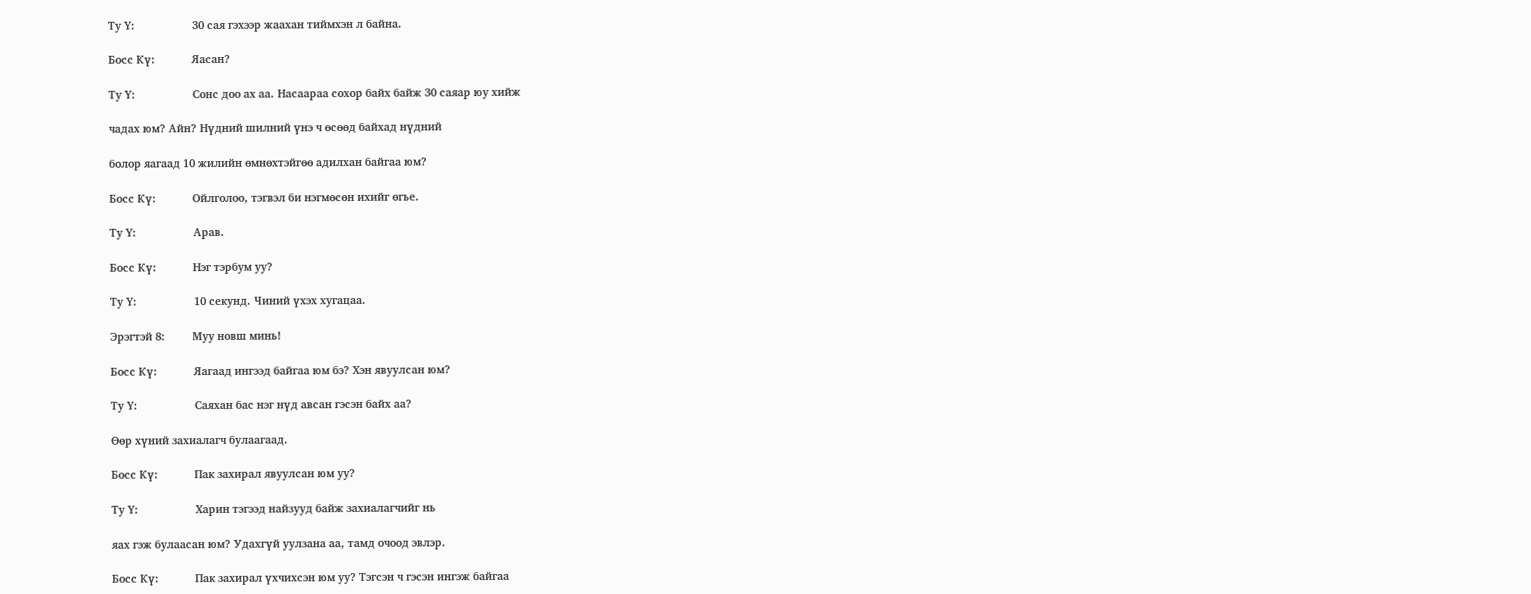Ту Ү:                   30 сая гэхээр жаахан тиймхэн л байна.

Босс Кү:            Яасан?

Ту Ү:                   Сонс доо ах аа. Насаараа сохор байх байж 30 саяар юу хийж

чадах юм? Айн? Нүдний шилний үнэ ч өсөөд байхад нүдний

болор яагаад 10 жилийн өмнөхтэйгөө адилхан байгаа юм?

Босс Кү:            Ойлголоо, тэгвэл би нэгмөсөн ихийг өгье.

Ту Ү:                   Арав.

Босс Кү:            Нэг тэрбум уу?

Ту Ү:                   10 секунд. Чиний үхэх хугацаа.

Эрэгтэй 8:         Муу новш минь!

Босс Кү:            Яагаад ингээд байгаа юм бэ? Хэн явуулсан юм?

Ту Ү:                   Саяхан бас нэг нүд авсан гэсэн байх аа?

Өөр хүний захиалагч булаагаад.

Босс Кү:            Пак захирал явуулсан юм уу?

Ту Ү:                   Харин тэгээд найзууд байж захиалагчийг нь

яах гэж булаасан юм? Удахгүй уулзана аа, тамд очоод эвлэр.

Босс Кү:            Пак захирал үхчихсэн юм уу? Тэгсэн ч гэсэн ингэж байгаа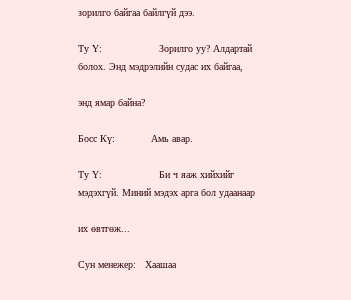зорилго байгаа байлгүй дээ.

Ту Ү:                   Зорилго уу? Алдартай болох. Энд мэдрэлийн судас их байгаа,

энд ямар байна?

Босс Кү:            Амь авар.

Ту Ү:                   Би ч яаж хийхийг мэдэхгүй. Миний мэдэх арга бол удаанаар

их өвтгөж...

Сун менежер:   Хаашаа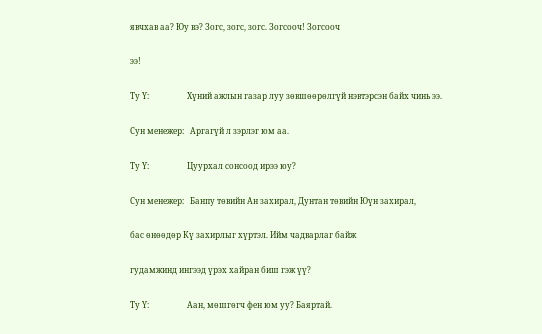явчхав аа? Юу вэ? Зогс, зогс, зогс. Зогсооч! Зогсооч

ээ!

Ту Ү:                   Хүний ажлын газар луу зөвшөөрөлгүй нэвтэрсэн байх чинь ээ.

Сун менежер:   Аргагүй л зэрлэг юм аа.

Ту Ү:                   Цуурхал сонсоод ирээ юу?

Сун менежер:   Банпу төвийн Ан захирал, Дунтан төвийн Юүн захирал,

бас өнөөдөр Кү захирлыг хүртэл. Ийм чадварлаг байж

гудамжинд ингээд үрэх хайран биш гэж үү?

Ту Ү:                   Аан, мөшгөгч фен юм уу? Баяртай.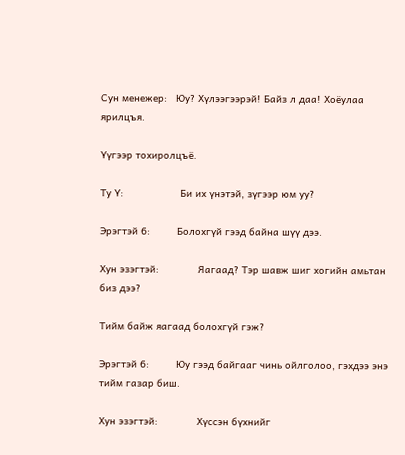Сун менежер:   Юу? Хүлээгээрэй! Байз л даа! Хоёулаа ярилцъя.

Үүгээр тохиролцъё.

Ту Ү:                   Би их үнэтэй, зүгээр юм уу?

Эрэгтэй 6:         Болохгүй гээд байна шүү дээ.

Хун эзэгтэй:             Яагаад? Тэр шавж шиг хогийн амьтан биз дээ?

Тийм байж яагаад болохгүй гэж?

Эрэгтэй 6:         Юу гээд байгааг чинь ойлголоо, гэхдээ энэ тийм газар биш.

Хун эзэгтэй:             Хүссэн бүхнийг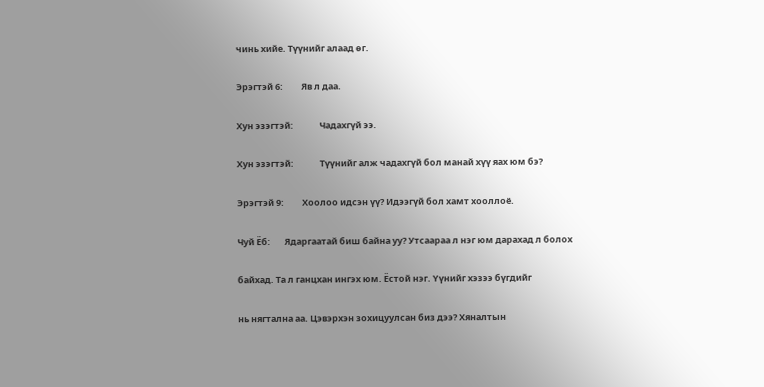чинь хийе. Түүнийг алаад өг.

Эрэгтэй 6:         Яв л даа.

Хун эзэгтэй:             Чадахгүй ээ.

Хун эзэгтэй:             Түүнийг алж чадахгүй бол манай хүү яах юм бэ?

Эрэгтэй 9:         Хоолоо идсэн үү? Идээгүй бол хамт хооллоё.

Чуй Ёб:       Ядаргаатай биш байна уу? Утсаараа л нэг юм дарахад л болох

байхад. Та л ганцхан ингэх юм. Ёстой нэг. Үүнийг хэзээ бүгдийг

нь нягтална аа. Цэвэрхэн зохицуулсан биз дээ? Хяналтын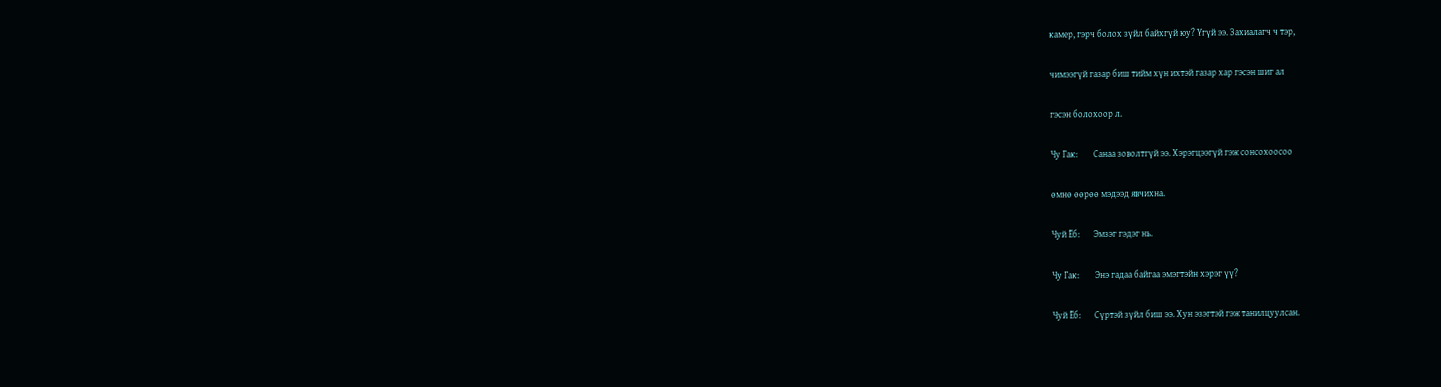камер, гэрч болох зүйл байхгүй юу? Үгүй ээ. Захиалагч ч тэр,

чимээгүй газар биш тийм хүн ихтэй газар хар гэсэн шиг ал

гэсэн болохоор л.

Чу Гак:        Санаа зоволтгүй ээ. Хэрэгцээгүй гэж сонсохоосоо

өмнө өөрөө мэдээд явчихна.

Чуй Ёб:       Эмзэг гэдэг нь.

Чу Гак:        Энэ гадаа байгаа эмэгтэйн хэрэг үү?

Чуй Ёб:       Сүртэй зүйл биш ээ. Хун эзэгтэй гэж танилцуулсан.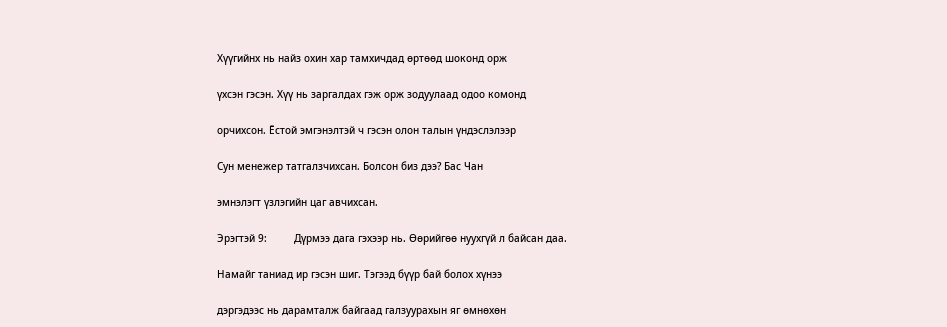Хүүгийнх нь найз охин хар тамхичдад өртөөд шоконд орж

үхсэн гэсэн. Хүү нь заргалдах гэж орж зодуулаад одоо комонд

орчихсон. Ёстой эмгэнэлтэй ч гэсэн олон талын үндэслэлээр

Сун менежер татгалзчихсан. Болсон биз дээ? Бас Чан

эмнэлэгт үзлэгийн цаг авчихсан.

Эрэгтэй 9:         Дүрмээ дага гэхээр нь. Өөрийгөө нуухгүй л байсан даа.

Намайг таниад ир гэсэн шиг. Тэгээд бүүр бай болох хүнээ

дэргэдээс нь дарамталж байгаад галзуурахын яг өмнөхөн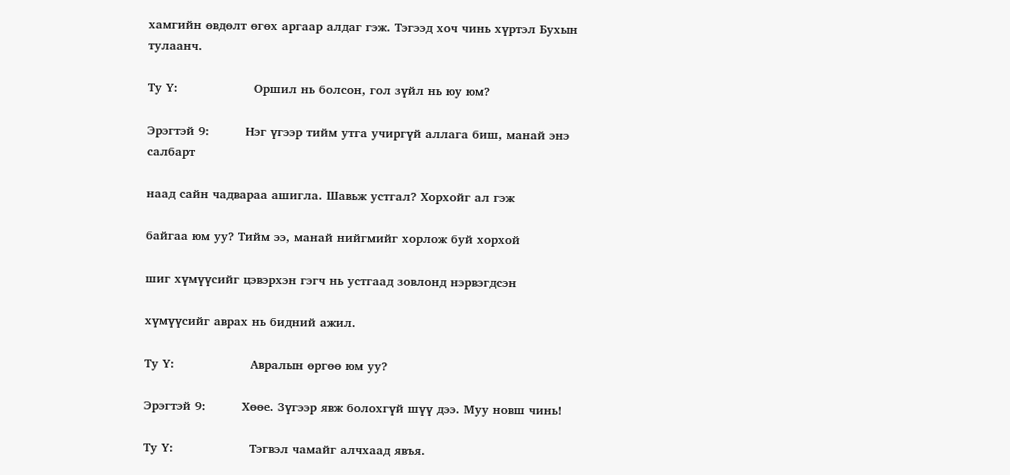хамгийн өвдөлт өгөх аргаар алдаг гэж. Тэгээд хоч чинь хүртэл Бухын тулаанч.

Ту Ү:                   Оршил нь болсон, гол зүйл нь юу юм?

Эрэгтэй 9:         Нэг үгээр тийм утга учиргүй аллага биш, манай энэ салбарт

наад сайн чадвараа ашигла. Шавьж устгал? Хорхойг ал гэж

байгаа юм уу? Тийм ээ, манай нийгмийг хорлож буй хорхой

шиг хүмүүсийг цэвэрхэн гэгч нь устгаад зовлонд нэрвэгдсэн

хүмүүсийг аврах нь бидний ажил.

Ту Ү:                   Авралын өргөө юм уу?

Эрэгтэй 9:         Хөөе. Зүгээр явж болохгүй шүү дээ. Муу новш чинь!

Ту Ү:                   Тэгвэл чамайг алчхаад явъя.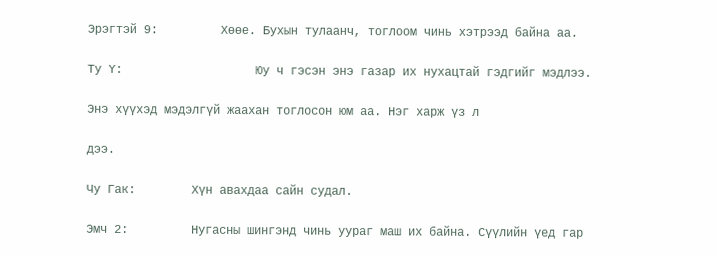Эрэгтэй 9:         Хөөе. Бухын тулаанч, тоглоом чинь хэтрээд байна аа.

Ту Ү:                   Юу ч гэсэн энэ газар их нухацтай гэдгийг мэдлээ.

Энэ хүүхэд мэдэлгүй жаахан тоглосон юм аа. Нэг харж үз л

дээ.

Чу Гак:        Хүн авахдаа сайн судал.

Эмч 2:         Нугасны шингэнд чинь уураг маш их байна. Сүүлийн үед гар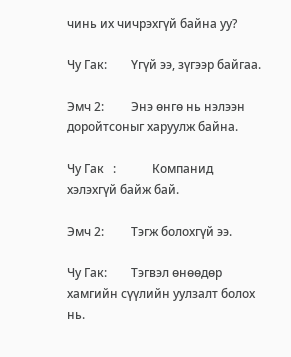чинь их чичрэхгүй байна уу?

Чу Гак:        Үгүй ээ, зүгээр байгаа.

Эмч 2:         Энэ өнгө нь нэлээн доройтсоныг харуулж байна.

Чу Гак   :            Компанид хэлэхгүй байж бай.

Эмч 2:         Тэгж болохгүй ээ.

Чу Гак:        Тэгвэл өнөөдөр хамгийн сүүлийн уулзалт болох нь.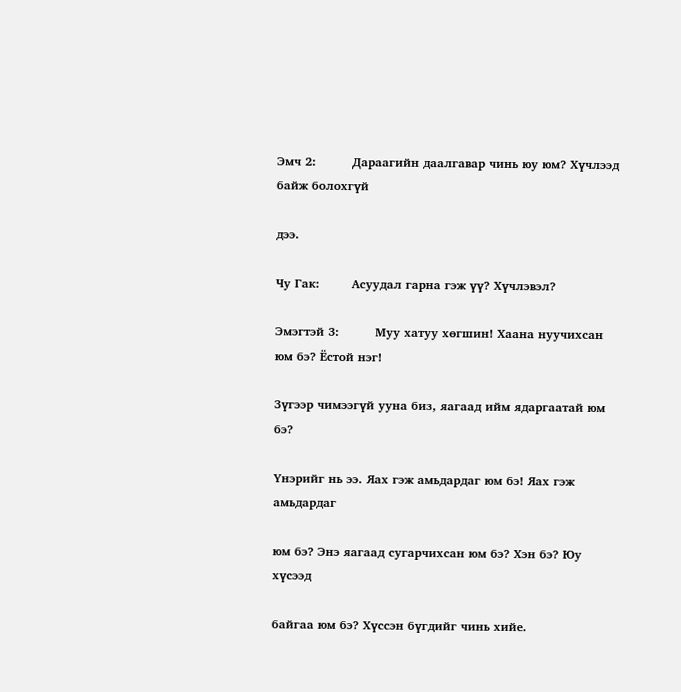Эмч 2:         Дараагийн даалгавар чинь юу юм? Хүчлээд байж болохгүй

дээ.

Чу Гак:        Асуудал гарна гэж үү? Хүчлэвэл?

Эмэгтэй 3:         Муу хатуу хөгшин! Хаана нуучихсан юм бэ? Ёстой нэг!

Зүгээр чимээгүй ууна биз, яагаад ийм ядаргаатай юм бэ?

Үнэрийг нь ээ. Яах гэж амьдардаг юм бэ! Яах гэж амьдардаг

юм бэ? Энэ яагаад сугарчихсан юм бэ? Хэн бэ? Юу хүсээд

байгаа юм бэ? Хүссэн бүгдийг чинь хийе.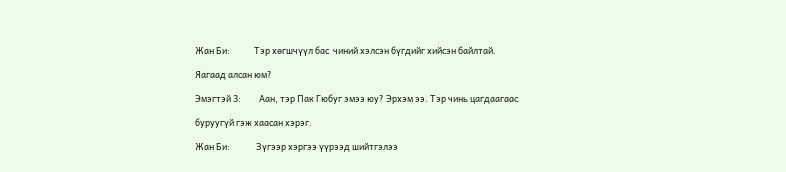Жан Би:            Тэр хөгшчүүл бас  чиний хэлсэн бүгдийг хийсэн байлтай.

Яагаад алсан юм?

Эмэгтэй 3:         Аан, тэр Пак Гюбуг эмээ юу? Эрхэм ээ. Тэр чинь цагдаагаас

буруугүй гэж хаасан хэрэг.

Жан Би:             Зүгээр хэргээ үүрээд шийтгэлээ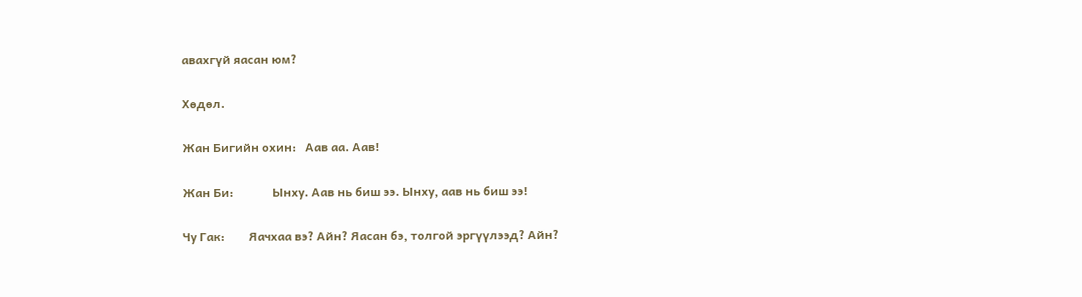авахгүй яасан юм?

Хөдөл.

Жан Бигийн охин:   Аав аа. Аав!

Жан Би:             Ынху. Аав нь биш ээ. Ынху, аав нь биш ээ!

Чу Гак:        Яачхаа вэ? Айн? Яасан бэ, толгой эргүүлээд? Айн?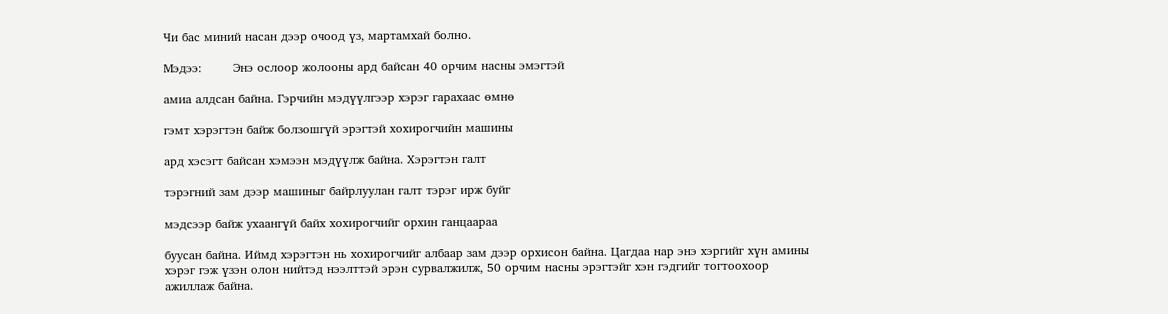Чи бас миний насан дээр очоод үз, мартамхай болно.

Мэдээ:        Энэ ослоор жолооны ард байсан 40 орчим насны эмэгтэй

амиа алдсан байна. Гэрчийн мэдүүлгээр хэрэг гарахаас өмнө

гэмт хэрэгтэн байж болзошгүй эрэгтэй хохирогчийн машины

ард хэсэгт байсан хэмээн мэдүүлж байна. Хэрэгтэн галт

тэрэгний зам дээр машиныг байрлуулан галт тэрэг ирж буйг

мэдсээр байж ухаангүй байх хохирогчийг орхин ганцаараа

буусан байна. Иймд хэрэгтэн нь хохирогчийг албаар зам дээр орхисон байна. Цагдаа нар энэ хэргийг хүн амины хэрэг гэж үзэн олон нийтэд нээлттэй эрэн сурвалжилж, 50 орчим насны эрэгтэйг хэн гэдгийг тогтоохоор ажиллаж байна.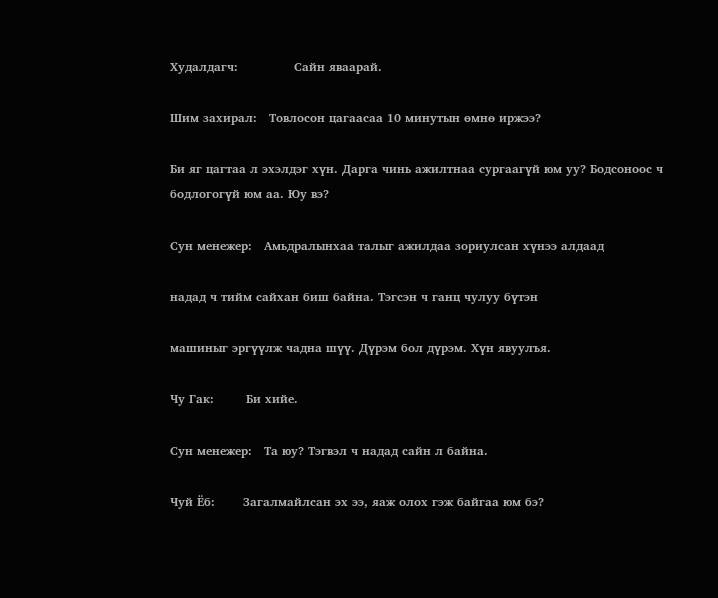Худалдагч:              Сайн яваарай.

Шим захирал:   Товлосон цагаасаа 10 минутын өмнө иржээ?

Би яг цагтаа л эхэлдэг хүн. Дарга чинь ажилтнаа сургаагүй юм уу? Бодсоноос ч бодлогогүй юм аа. Юу вэ?

Сун менежер:   Амьдралынхаа талыг ажилдаа зориулсан хүнээ алдаад

надад ч тийм сайхан биш байна. Тэгсэн ч ганц чулуу бүтэн

машиныг эргүүлж чадна шүү. Дүрэм бол дүрэм. Хүн явуулъя.

Чу Гак:        Би хийе.

Сун менежер:   Та юу? Тэгвэл ч надад сайн л байна.

Чуй Ёб:       Загалмайлсан эх ээ, яаж олох гэж байгаа юм бэ?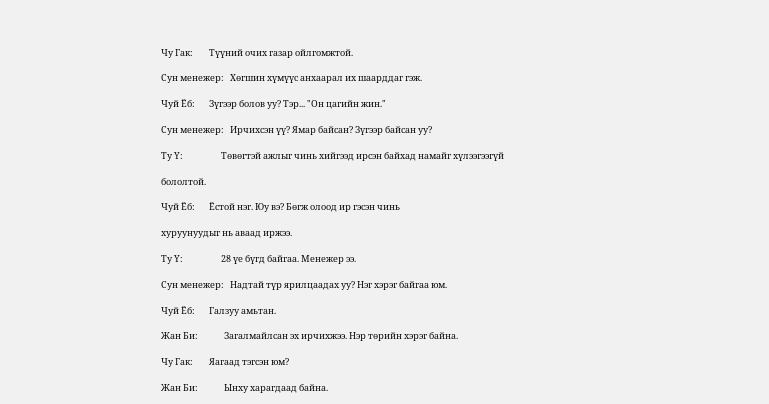Чу Гак:        Түүний очих газар ойлгомжтой.

Сун менежер:   Хөгшин хүмүүс анхаарал их шаарддаг гэж.

Чуй Ёб:       Зүгээр болов уу? Тэр... "Он цагийн жин."

Сун менежер:   Ирчихсэн үү? Ямар байсан? Зүгээр байсан уу?

Ту Ү:                   Төвөгтэй ажлыг чинь хийгээд ирсэн байхад намайг хүлээгээгүй

бололтой.

Чуй Ёб:       Ёстой нэг. Юу вэ? Бөгж олоод ир гэсэн чинь

хуруунуудыг нь аваад иржээ.

Ту Ү:                   28 үе бүгд байгаа. Менежер ээ.

Сун менежер:   Надтай түр ярилцаадах уу? Нэг хэрэг байгаа юм.

Чуй Ёб:       Галзуу амьтан.

Жан Би:             Загалмайлсан эх ирчихжээ. Нэр төрийн хэрэг байна.

Чу Гак:        Яагаад тэгсэн юм?

Жан Би:             Ынху харагдаад байна.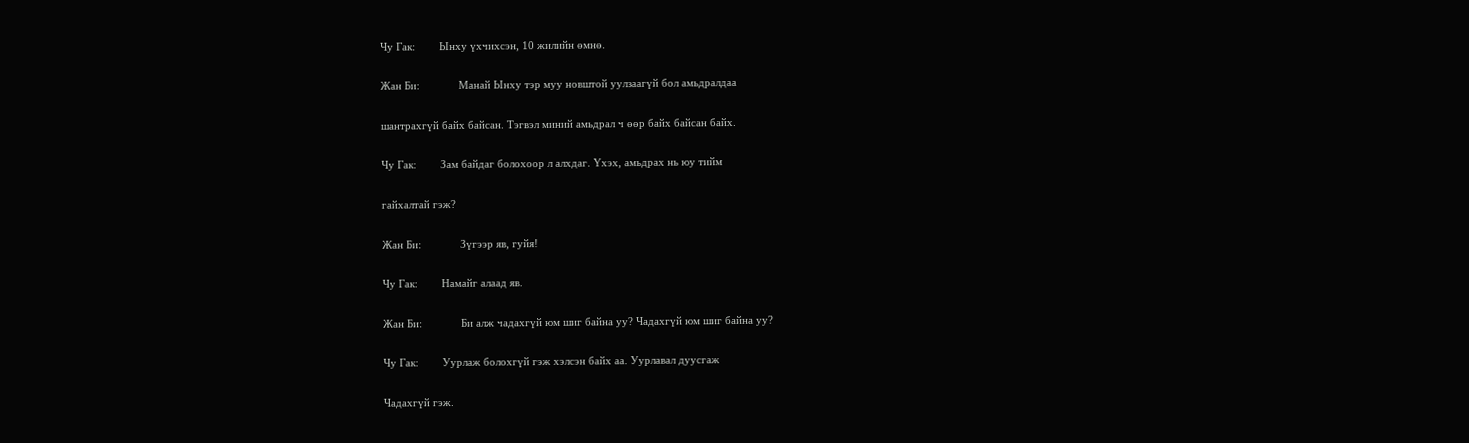Чу Гак:        Ынху үхчихсэн, 10 жилийн өмнө.

Жан Би:             Манай Ынху тэр муу новштой уулзаагүй бол амьдралдаа

шантрахгүй байх байсан. Тэгвэл миний амьдрал ч өөр байх байсан байх.

Чу Гак:        Зам байдаг болохоор л алхдаг. Үхэх, амьдрах нь юу тийм

гайхалтай гэж?

Жан Би:             Зүгээр яв, гуйя!

Чу Гак:        Намайг алаад яв.

Жан Би:             Би алж чадахгүй юм шиг байна уу? Чадахгүй юм шиг байна уу?

Чу Гак:        Уурлаж болохгүй гэж хэлсэн байх аа. Уурлавал дуусгаж

Чадахгүй гэж.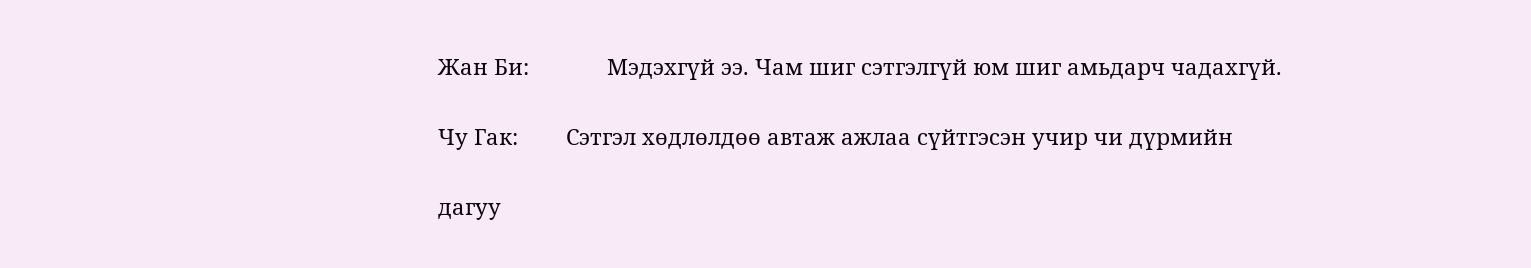Жан Би:             Мэдэхгүй ээ. Чам шиг сэтгэлгүй юм шиг амьдарч чадахгүй.

Чу Гак:        Сэтгэл хөдлөлдөө автаж ажлаа сүйтгэсэн учир чи дүрмийн

дагуу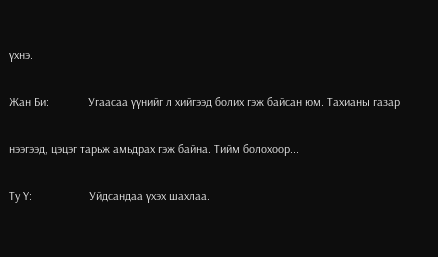үхнэ.

Жан Би:             Угаасаа үүнийг л хийгээд болих гэж байсан юм. Тахианы газар

нээгээд, цэцэг тарьж амьдрах гэж байна. Тийм болохоор...

Ту Ү:                   Уйдсандаа үхэх шахлаа.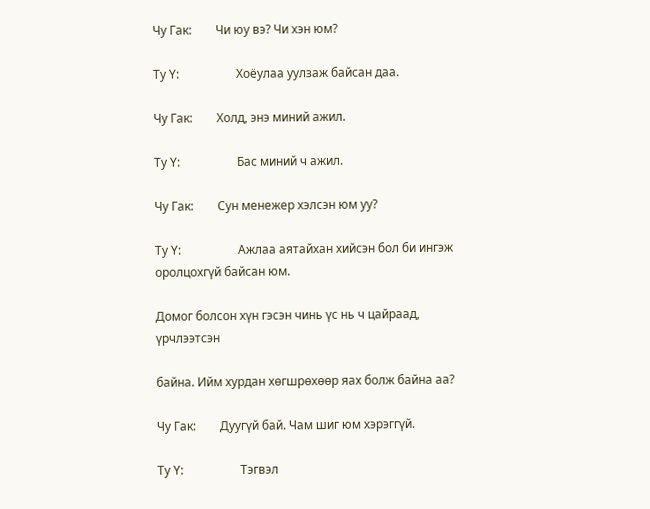Чу Гак:        Чи юу вэ? Чи хэн юм?

Ту Ү:                   Хоёулаа уулзаж байсан даа.

Чу Гак:        Холд, энэ миний ажил.

Ту Ү:                   Бас миний ч ажил.

Чу Гак:        Сун менежер хэлсэн юм уу?

Ту Ү:                   Ажлаа аятайхан хийсэн бол би ингэж оролцохгүй байсан юм.

Домог болсон хүн гэсэн чинь үс нь ч цайраад, үрчлээтсэн

байна. Ийм хурдан хөгшрөхөөр яах болж байна аа?

Чу Гак:        Дуугүй бай. Чам шиг юм хэрэггүй.

Ту Ү:                   Тэгвэл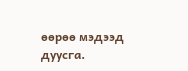өөрөө мэдээд дуусга.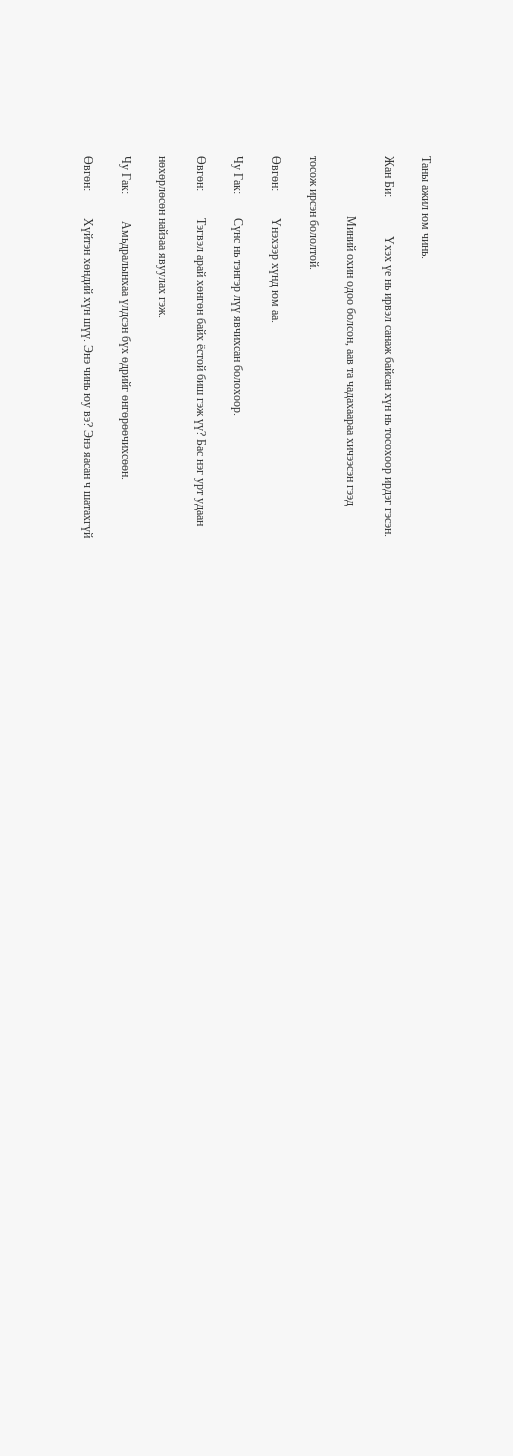Таны ажил юм чинь.

Жан Би:             Үхэх үе нь ирвэл санаж байсан хүн нь тосохоор ирдэг гэсэн.

                    Миний охин одоо болсон, аав та чадахаараа хичээсэн гээд

тосож ирсэн бололтой.

Өвгөн:         Үнэхээр хүнд юм аа.

Чу Гак:        Сүнс нь тэнгэр лүү явчихсан болохоор.

Өвгөн:         Тэгвэл арай хөнгөн байх ёстой биш гэж үү? Бас нэг урт удаан

нөхөрлөсөн найзаа явуулах гэж.

Чу Гак:         Амьдралынхаа үлдсэн бүх өдрийг өнгөрөөчихсөөн.

Өвгөн:         Хүйтэн хөндий хүн шүү. Энэ чинь юу вэ? Энэ яасан ч шатахгүй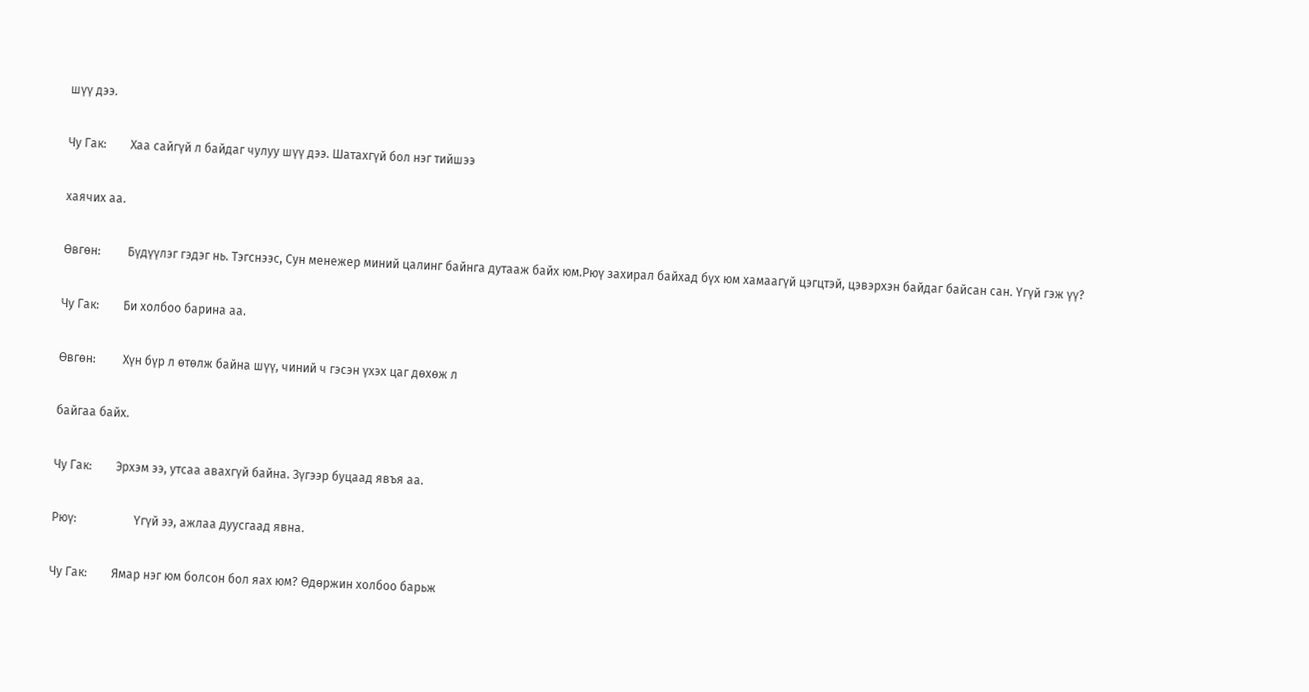шүү дээ.

Чу Гак:        Хаа сайгүй л байдаг чулуу шүү дээ. Шатахгүй бол нэг тийшээ

хаячих аа.

Өвгөн:         Бүдүүлэг гэдэг нь. Тэгснээс, Сун менежер миний цалинг байнга дутааж байх юм.Рюү захирал байхад бүх юм хамаагүй цэгцтэй, цэвэрхэн байдаг байсан сан. Үгүй гэж үү?

Чу Гак:        Би холбоо барина аа.

Өвгөн:         Хүн бүр л өтөлж байна шүү, чиний ч гэсэн үхэх цаг дөхөж л

байгаа байх.

Чу Гак:        Эрхэм ээ, утсаа авахгүй байна. Зүгээр буцаад явъя аа.

Рюү:                   Үгүй ээ, ажлаа дуусгаад явна.

Чу Гак:        Ямар нэг юм болсон бол яах юм? Өдөржин холбоо барьж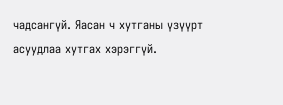чадсангүй. Яасан ч хутганы үзүүрт асуудлаа хутгах хэрэггүй.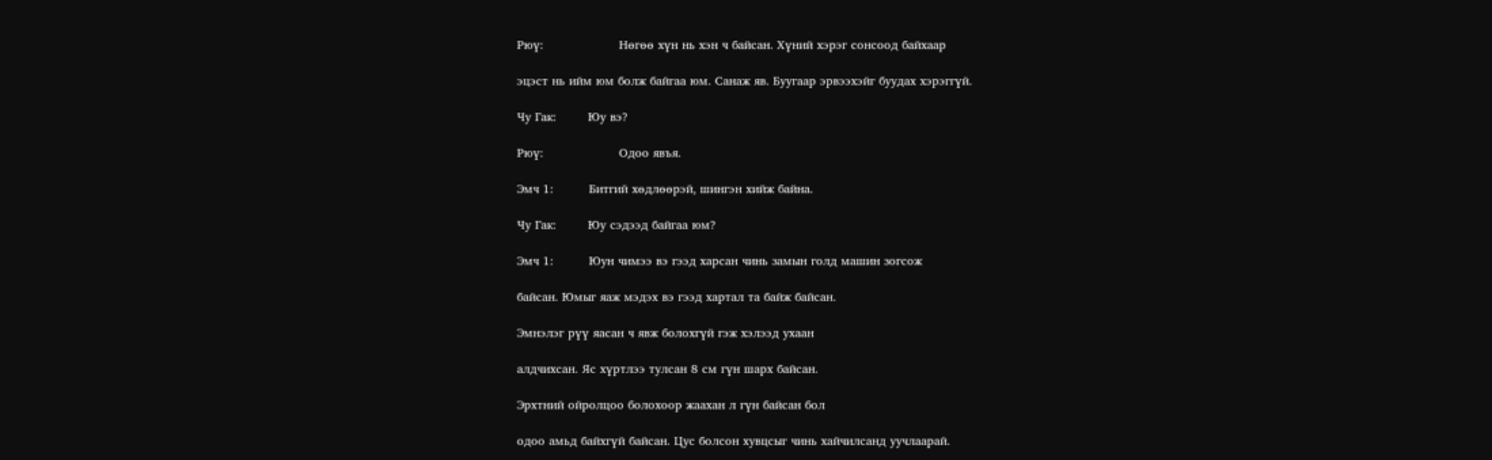Рюү:                   Нөгөө хүн нь хэн ч байсан. Хүний хэрэг сонсоод байхаар

эцэст нь ийм юм болж байгаа юм. Санаж яв. Буугаар эрвээхэйг буудах хэрэггүй.

Чу Гак:        Юу вэ?

Рюү:                   Одоо явъя.

Эмч 1:         Битгий хөдлөөрэй, шингэн хийж байна.

Чу Гак:        Юу сэдээд байгаа юм?

Эмч 1:         Юун чимээ вэ гээд харсан чинь замын голд машин зогсож

байсан. Юмыг яаж мэдэх вэ гээд хартал та байж байсан.

Эмнэлэг рүү яасан ч явж болохгүй гэж хэлээд ухаан

алдчихсан. Яс хүртлээ тулсан 8 см гүн шарх байсан.

Эрхтний ойролцоо болохоор жаахан л гүн байсан бол

одоо амьд байхгүй байсан. Цус болсон хувцсыг чинь хайчилсанд уучлаарай.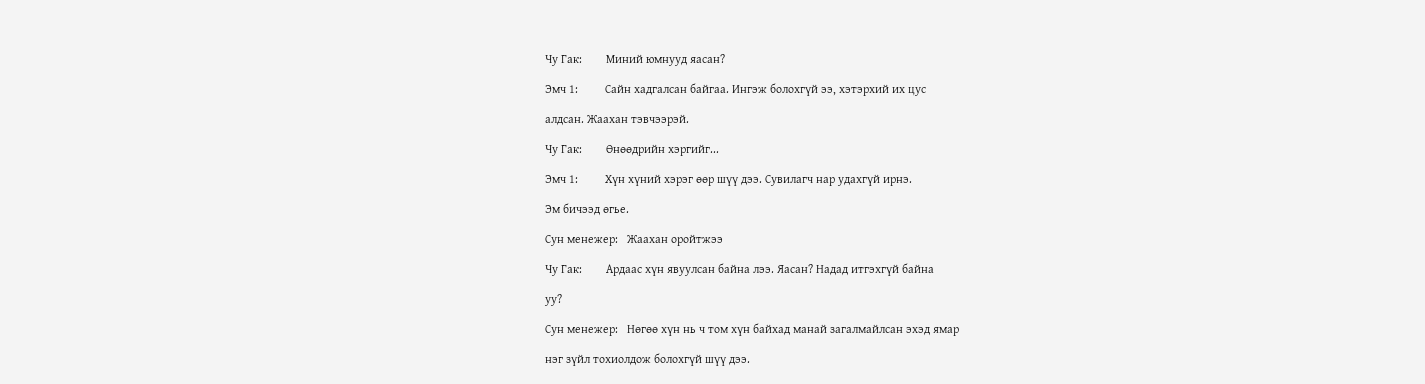Чу Гак:        Миний юмнууд яасан?

Эмч 1:         Сайн хадгалсан байгаа. Ингэж болохгүй ээ, хэтэрхий их цус

алдсан. Жаахан тэвчээрэй.

Чу Гак:        Өнөөдрийн хэргийг...

Эмч 1:         Хүн хүний хэрэг өөр шүү дээ. Сувилагч нар удахгүй ирнэ.

Эм бичээд өгье.

Сун менежер:   Жаахан оройтжээ

Чу Гак:        Ардаас хүн явуулсан байна лээ. Яасан? Надад итгэхгүй байна

уу?

Сун менежер:   Нөгөө хүн нь ч том хүн байхад манай загалмайлсан эхэд ямар

нэг зүйл тохиолдож болохгүй шүү дээ.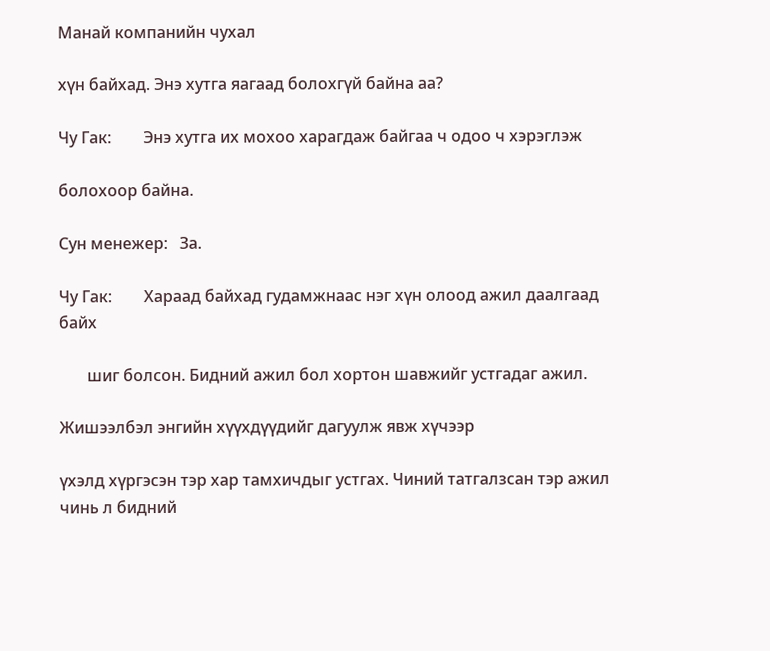Манай компанийн чухал

хүн байхад. Энэ хутга яагаад болохгүй байна аа?

Чу Гак:        Энэ хутга их мохоо харагдаж байгаа ч одоо ч хэрэглэж

болохоор байна.

Сун менежер:   За.

Чу Гак:        Хараад байхад гудамжнаас нэг хүн олоод ажил даалгаад байх

       шиг болсон. Бидний ажил бол хортон шавжийг устгадаг ажил.

Жишээлбэл энгийн хүүхдүүдийг дагуулж явж хүчээр

үхэлд хүргэсэн тэр хар тамхичдыг устгах. Чиний татгалзсан тэр ажил чинь л бидний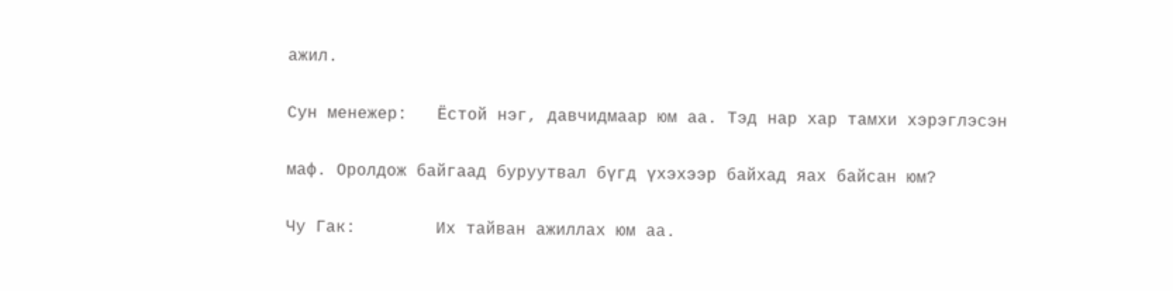ажил.

Сун менежер:   Ёстой нэг, давчидмаар юм аа. Тэд нар хар тамхи хэрэглэсэн

маф. Оролдож байгаад буруутвал бүгд үхэхээр байхад яах байсан юм?

Чу Гак:        Их тайван ажиллах юм аа.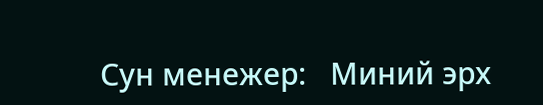Сун менежер:   Миний эрх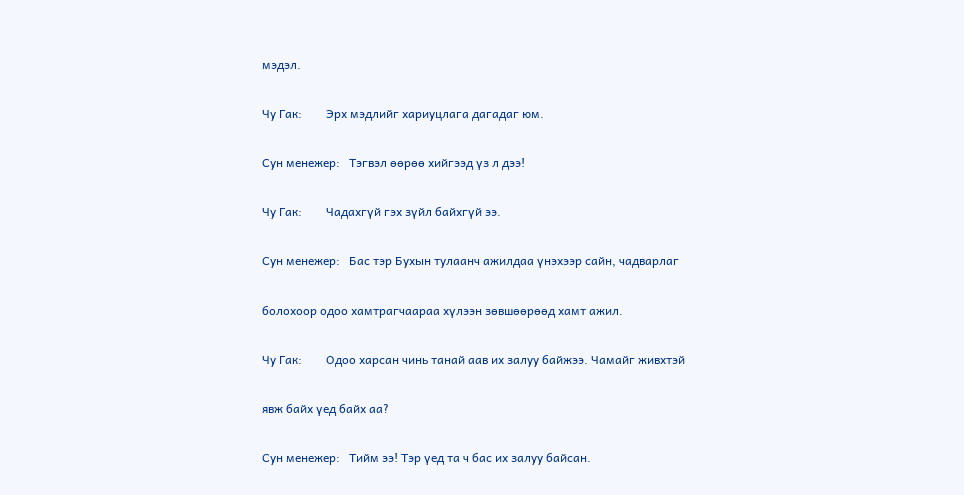мэдэл.

Чу Гак:        Эрх мэдлийг хариуцлага дагадаг юм.

Сун менежер:   Тэгвэл өөрөө хийгээд үз л дээ!

Чу Гак:        Чадахгүй гэх зүйл байхгүй ээ.

Сун менежер:   Бас тэр Бухын тулаанч ажилдаа үнэхээр сайн, чадварлаг

болохоор одоо хамтрагчаараа хүлээн зөвшөөрөөд хамт ажил.

Чу Гак:        Одоо харсан чинь танай аав их залуу байжээ. Чамайг живхтэй

явж байх үед байх аа?

Сун менежер:   Тийм ээ! Тэр үед та ч бас их залуу байсан.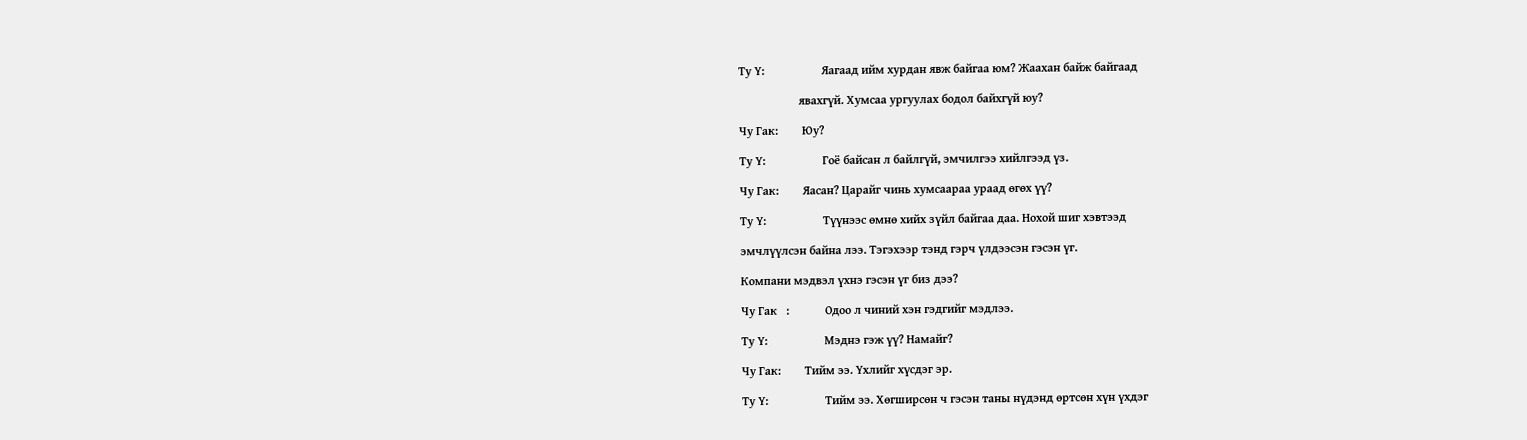Ту Ү:                   Яагаад ийм хурдан явж байгаа юм? Жаахан байж байгаад

                    явахгүй. Хумсаа ургуулах бодол байхгүй юу?

Чу Гак:        Юу?

Ту Ү:                   Гоё байсан л байлгүй, эмчилгээ хийлгээд үз.

Чу Гак:        Яасан? Царайг чинь хумсаараа ураад өгөх үү?

Ту Ү:                   Түүнээс өмнө хийх зүйл байгаа даа. Нохой шиг хэвтээд

эмчлүүлсэн байна лээ. Тэгэхээр тэнд гэрч үлдээсэн гэсэн үг.

Компани мэдвэл үхнэ гэсэн үг биз дээ?

Чу Гак   :            Одоо л чиний хэн гэдгийг мэдлээ.

Ту Ү:                   Мэднэ гэж үү? Намайг?

Чу Гак:        Тийм ээ. Үхлийг хүсдэг эр.

Ту Ү:                   Тийм ээ. Хөгширсөн ч гэсэн таны нүдэнд өртсөн хүн үхдэг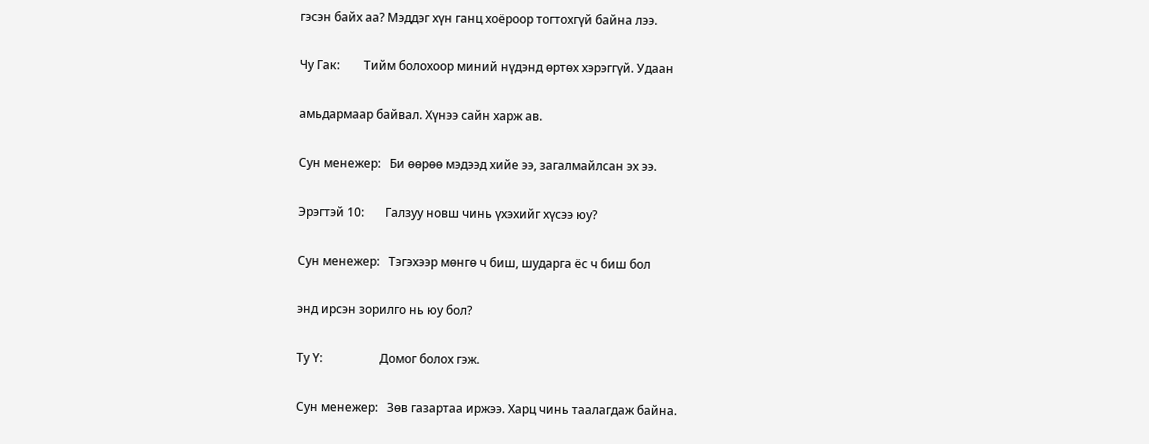гэсэн байх аа? Мэддэг хүн ганц хоёроор тогтохгүй байна лээ.

Чу Гак:        Тийм болохоор миний нүдэнд өртөх хэрэггүй. Удаан

амьдармаар байвал. Хүнээ сайн харж ав.

Сун менежер:   Би өөрөө мэдээд хийе ээ, загалмайлсан эх ээ.

Эрэгтэй 10:       Галзуу новш чинь үхэхийг хүсээ юу?

Сун менежер:   Тэгэхээр мөнгө ч биш, шударга ёс ч биш бол

энд ирсэн зорилго нь юу бол?

Ту Ү:                   Домог болох гэж.

Сун менежер:   Зөв газартаа иржээ. Харц чинь таалагдаж байна.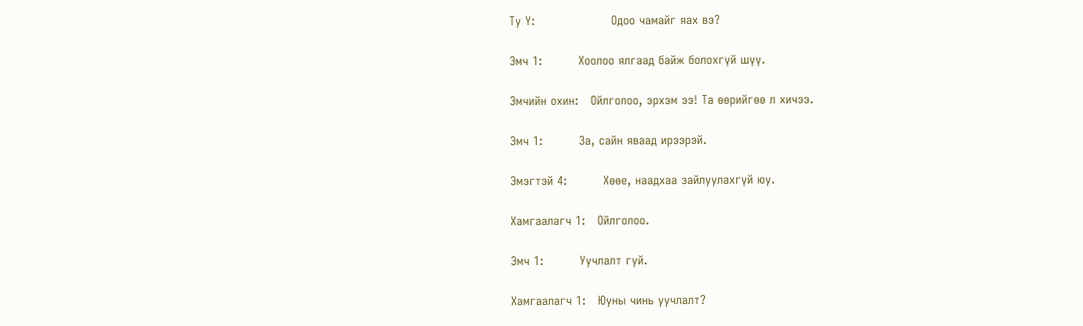Ту Ү:                   Одоо чамайг яах вэ?

Эмч 1:         Хоолоо ялгаад байж болохгүй шүү.

Эмчийн охин:   Ойлголоо, эрхэм ээ! Та өөрийгөө л хичээ.

Эмч 1:         За, сайн яваад ирээрэй.

Эмэгтэй 4:         Хөөе, наадхаа зайлуулахгүй юу.

Хамгаалагч 1:   Ойлголоо.

Эмч 1:         Уучлалт гуй.

Хамгаалагч 1:   Юуны чинь уучлалт?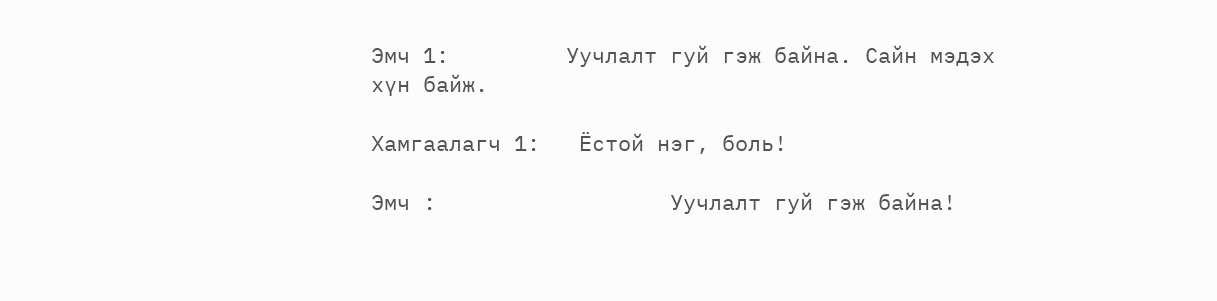Эмч 1:         Уучлалт гуй гэж байна. Сайн мэдэх хүн байж.

Хамгаалагч 1:   Ёстой нэг, боль!

Эмч :                  Уучлалт гуй гэж байна!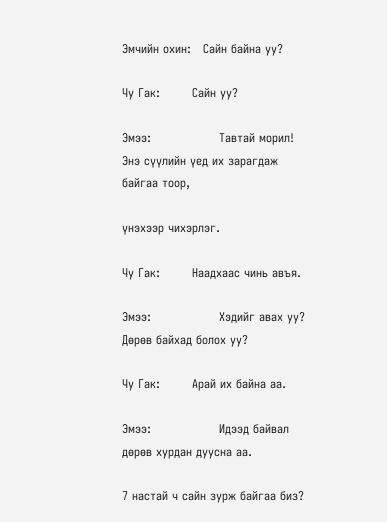Эмчийн охин:   Сайн байна уу?

Чу Гак:        Сайн уу?

Эмээ:                 Тавтай морил! Энэ сүүлийн үед их зарагдаж байгаа тоор,

үнэхээр чихэрлэг.

Чу Гак:        Наадхаас чинь авъя.

Эмээ:                 Хэдийг авах уу? Дөрөв байхад болох уу?

Чу Гак:        Арай их байна аа.

Эмээ:                 Идээд байвал дөрөв хурдан дуусна аа.

7 настай ч сайн зурж байгаа биз?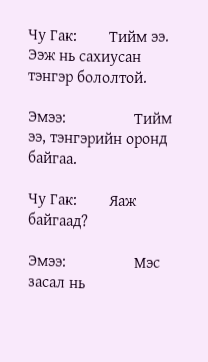Чу Гак:        Тийм ээ. Ээж нь сахиусан тэнгэр бололтой.

Эмээ:                 Тийм ээ, тэнгэрийн оронд байгаа.

Чу Гак:        Яаж байгаад?

Эмээ:                 Мэс засал нь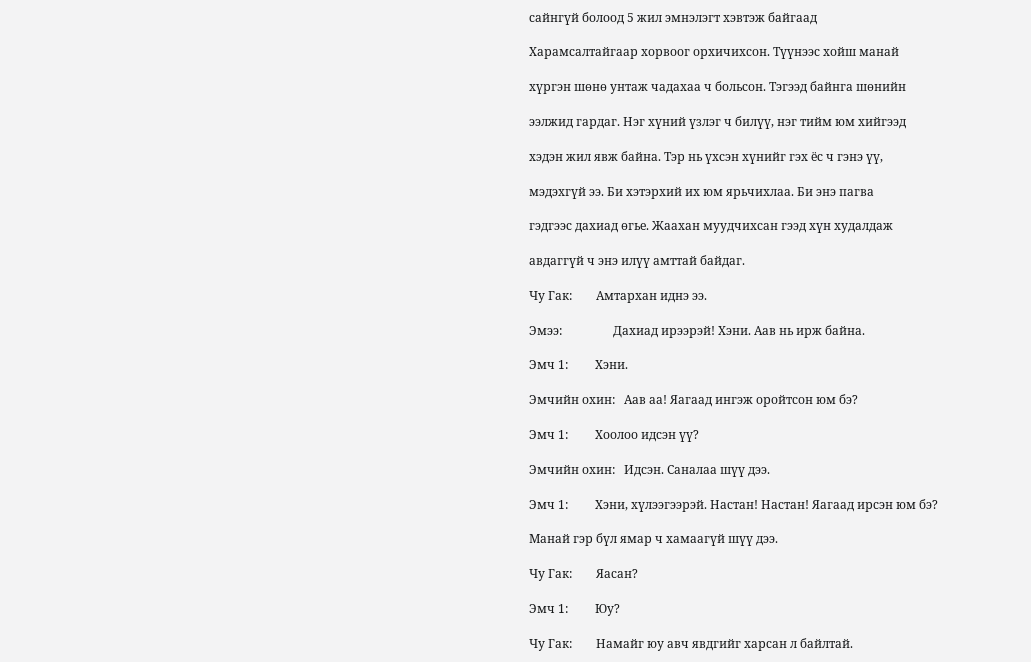сайнгүй болоод 5 жил эмнэлэгт хэвтэж байгаад

Харамсалтайгаар хорвоог орхичихсон. Түүнээс хойш манай

хүргэн шөнө унтаж чадахаа ч больсон. Тэгээд байнга шөнийн

ээлжид гардаг. Нэг хүний үзлэг ч билүү, нэг тийм юм хийгээд

хэдэн жил явж байна. Тэр нь үхсэн хүнийг гэх ёс ч гэнэ үү,

мэдэхгүй ээ. Би хэтэрхий их юм ярьчихлаа. Би энэ пагва

гэдгээс дахиад өгье. Жаахан муудчихсан гээд хүн худалдаж

авдаггүй ч энэ илүү амттай байдаг.

Чу Гак:        Амтархан иднэ ээ.

Эмээ:                 Дахиад ирээрэй! Хэни. Аав нь ирж байна.

Эмч 1:         Хэни.

Эмчийн охин:   Аав аа! Яагаад ингэж оройтсон юм бэ?

Эмч 1:         Хоолоо идсэн үү?

Эмчийн охин:   Идсэн. Саналаа шүү дээ.

Эмч 1:         Хэни, хүлээгээрэй. Настан! Настан! Яагаад ирсэн юм бэ?

Манай гэр бүл ямар ч хамаагүй шүү дээ.

Чу Гак:        Яасан?

Эмч 1:         Юу?

Чу Гак:        Намайг юу авч явдгийг харсан л байлтай.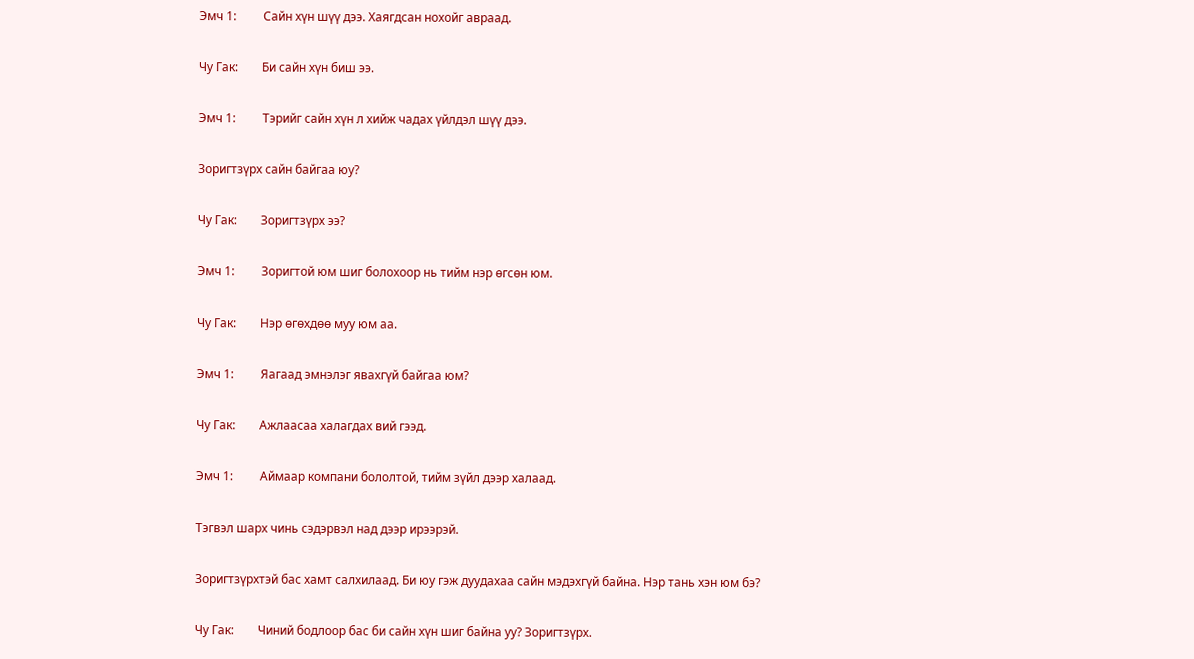Эмч 1:         Сайн хүн шүү дээ. Хаягдсан нохойг авраад.

Чу Гак:        Би сайн хүн биш ээ.

Эмч 1:         Тэрийг сайн хүн л хийж чадах үйлдэл шүү дээ.

Зоригтзүрх сайн байгаа юу?

Чу Гак:        Зоригтзүрх ээ?

Эмч 1:         Зоригтой юм шиг болохоор нь тийм нэр өгсөн юм.

Чу Гак:        Нэр өгөхдөө муу юм аа.

Эмч 1:         Яагаад эмнэлэг явахгүй байгаа юм?

Чу Гак:        Ажлаасаа халагдах вий гээд.

Эмч 1:         Аймаар компани бололтой, тийм зүйл дээр халаад.

Тэгвэл шарх чинь сэдэрвэл над дээр ирээрэй.

Зоригтзүрхтэй бас хамт салхилаад. Би юу гэж дуудахаа сайн мэдэхгүй байна. Нэр тань хэн юм бэ?

Чу Гак:        Чиний бодлоор бас би сайн хүн шиг байна уу? Зоригтзүрх.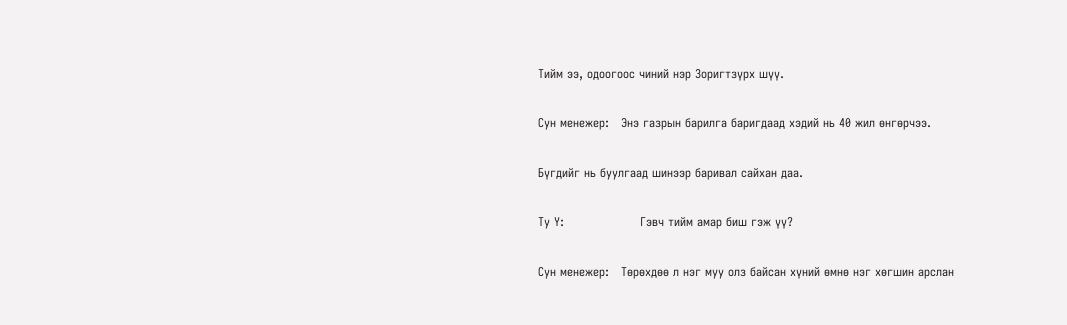Тийм ээ, одоогоос чиний нэр Зоригтзүрх шүү.

Сун менежер:   Энэ газрын барилга баригдаад хэдий нь 40 жил өнгөрчээ.

Бүгдийг нь буулгаад шинээр баривал сайхан даа.

Ту Ү:                   Гэвч тийм амар биш гэж үү?

Сун менежер:   Төрөхдөө л нэг муу олз байсан хүний өмнө нэг хөгшин арслан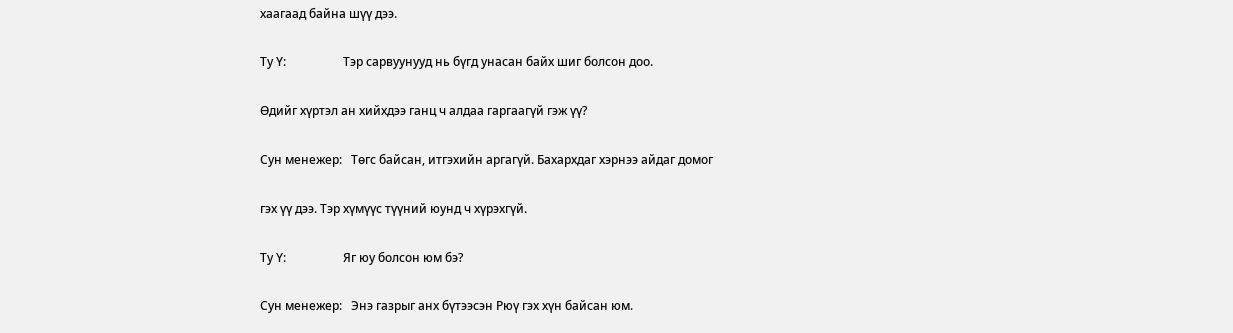хаагаад байна шүү дээ.

Ту Ү:                   Тэр сарвуунууд нь бүгд унасан байх шиг болсон доо.

Өдийг хүртэл ан хийхдээ ганц ч алдаа гаргаагүй гэж үү?

Сун менежер:   Төгс байсан, итгэхийн аргагүй. Бахархдаг хэрнээ айдаг домог

гэх үү дээ. Тэр хүмүүс түүний юунд ч хүрэхгүй.

Ту Ү:                   Яг юу болсон юм бэ?

Сун менежер:   Энэ газрыг анх бүтээсэн Рюү гэх хүн байсан юм.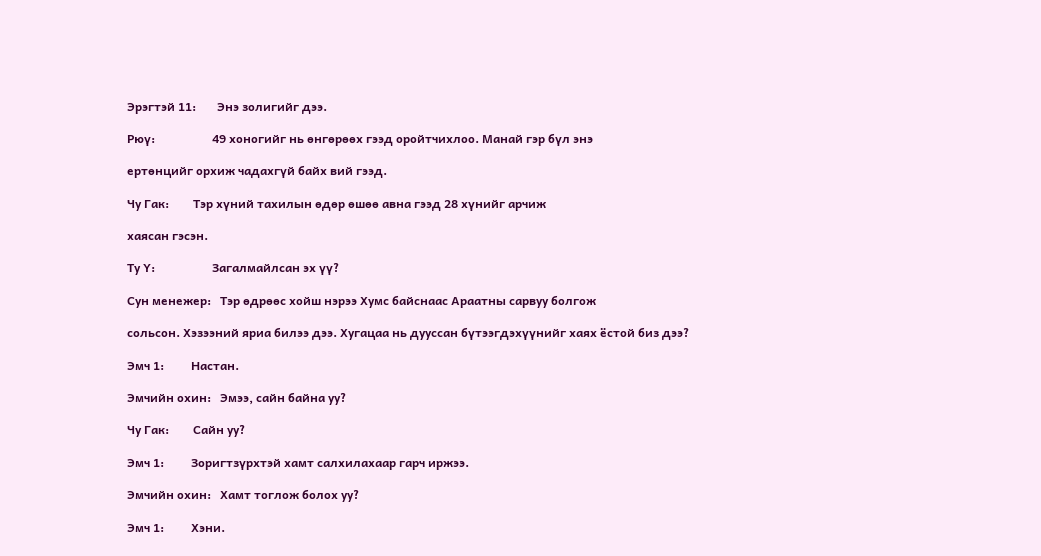Эрэгтэй 11:       Энэ золигийг дээ.

Рюү:                   49 хоногийг нь өнгөрөөх гээд оройтчихлоо. Манай гэр бүл энэ

ертөнцийг орхиж чадахгүй байх вий гээд.

Чу Гак:        Тэр хүний тахилын өдөр өшөө авна гээд 28 хүнийг арчиж

хаясан гэсэн.

Ту Ү:                   Загалмайлсан эх үү?

Сун менежер:   Тэр өдрөөс хойш нэрээ Хумс байснаас Араатны сарвуу болгож

сольсон. Хэзээний яриа билээ дээ. Хугацаа нь дууссан бүтээгдэхүүнийг хаях ёстой биз дээ?

Эмч 1:         Настан.

Эмчийн охин:   Эмээ, сайн байна уу?

Чу Гак:        Сайн уу?

Эмч 1:         Зоригтзүрхтэй хамт салхилахаар гарч иржээ.

Эмчийн охин:   Хамт тоглож болох уу?

Эмч 1:         Хэни.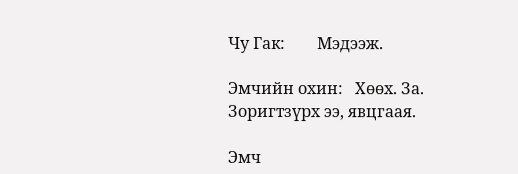Чу Гак:        Мэдээж.

Эмчийн охин:   Хөөх. За. Зоригтзүрх ээ, явцгаая.

Эмч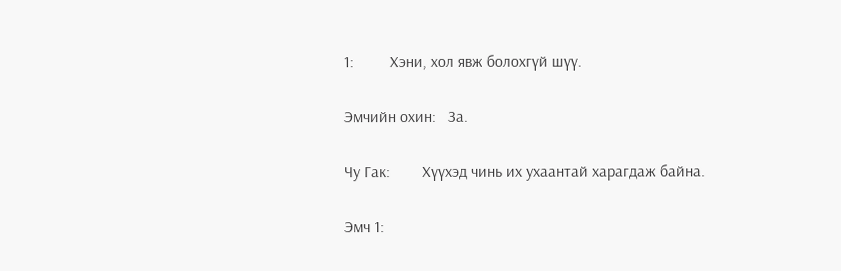1:         Хэни, хол явж болохгүй шүү.

Эмчийн охин:   За.

Чу Гак:        Хүүхэд чинь их ухаантай харагдаж байна.

Эмч 1: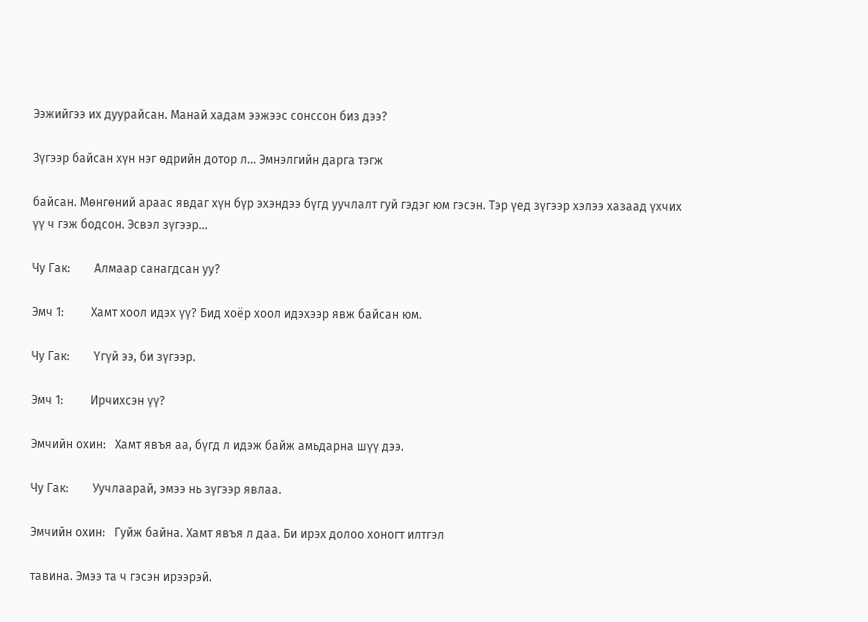Ээжийгээ их дуурайсан. Манай хадам ээжээс сонссон биз дээ?

Зүгээр байсан хүн нэг өдрийн дотор л... Эмнэлгийн дарга тэгж

байсан. Мөнгөний араас явдаг хүн бүр эхэндээ бүгд уучлалт гуй гэдэг юм гэсэн. Тэр үед зүгээр хэлээ хазаад үхчих үү ч гэж бодсон. Эсвэл зүгээр...

Чу Гак:        Алмаар санагдсан уу?

Эмч 1:         Хамт хоол идэх үү? Бид хоёр хоол идэхээр явж байсан юм.

Чу Гак:        Үгүй ээ, би зүгээр.

Эмч 1:         Ирчихсэн үү?

Эмчийн охин:   Хамт явъя аа, бүгд л идэж байж амьдарна шүү дээ.

Чу Гак:        Уучлаарай, эмээ нь зүгээр явлаа.

Эмчийн охин:   Гуйж байна. Хамт явъя л даа. Би ирэх долоо хоногт илтгэл

тавина. Эмээ та ч гэсэн ирээрэй.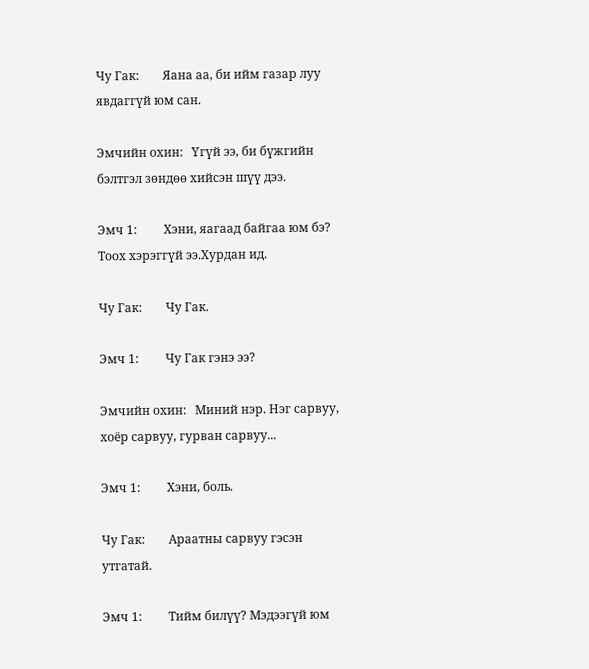Чу Гак:        Яана аа, би ийм газар луу явдаггүй юм сан.

Эмчийн охин:   Үгүй ээ, би бүжгийн бэлтгэл зөндөө хийсэн шүү дээ.

Эмч 1:         Хэни, яагаад байгаа юм бэ? Тоох хэрэггүй ээ.Хурдан ид.

Чу Гак:        Чу Гак.

Эмч 1:         Чу Гак гэнэ ээ?

Эмчийн охин:   Миний нэр. Нэг сарвуу, хоёр сарвуу, гурван сарвуу...

Эмч 1:         Хэни, боль.

Чу Гак:        Араатны сарвуу гэсэн утгатай.

Эмч 1:         Тийм билүү? Мэдээгүй юм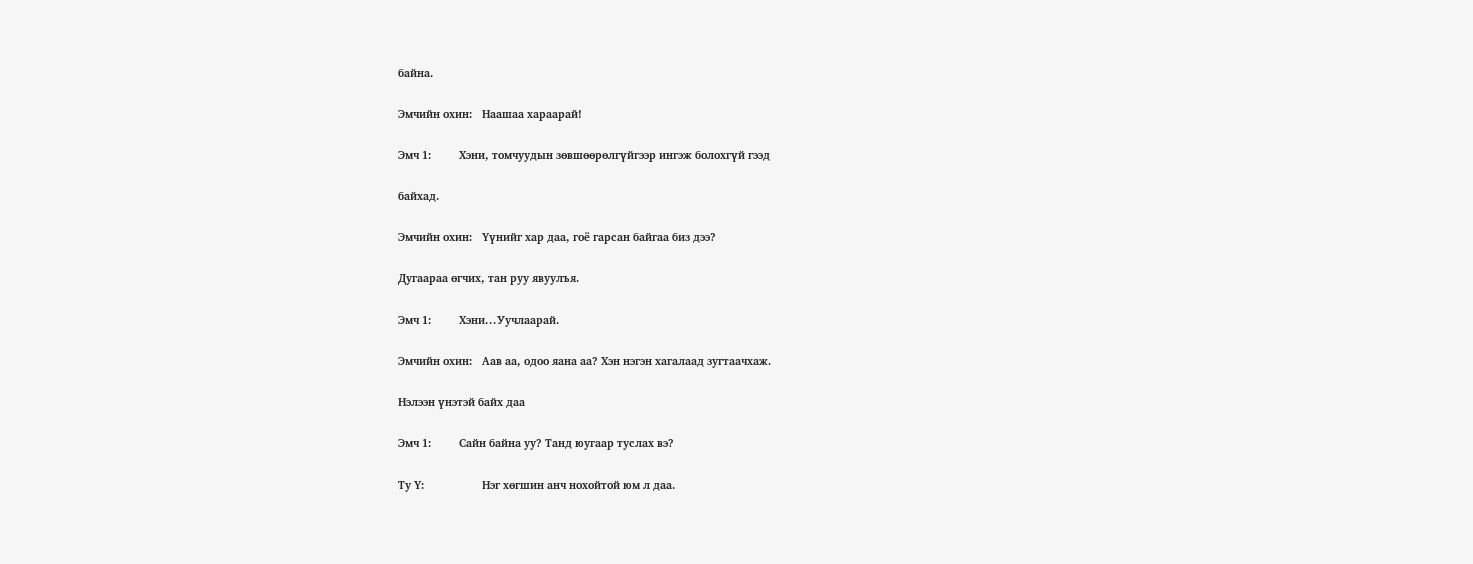байна.

Эмчийн охин:   Наашаа хараарай!

Эмч 1:         Хэни, томчуудын зөвшөөрөлгүйгээр ингэж болохгүй гээд

байхад.

Эмчийн охин:   Үүнийг хар даа, гоё гарсан байгаа биз дээ?

Дугаараа өгчих, тан руу явуулъя.

Эмч 1:         Хэни...Уучлаарай.

Эмчийн охин:   Аав аа, одоо яана аа? Хэн нэгэн хагалаад зугтаачхаж.

Нэлээн үнэтэй байх даа

Эмч 1:         Сайн байна уу? Танд юугаар туслах вэ?

Ту Ү:                   Нэг хөгшин анч нохойтой юм л даа.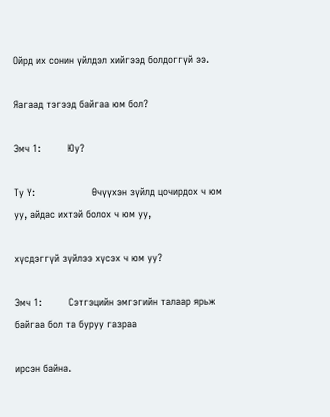Ойрд их сонин үйлдэл хийгээд болдоггүй ээ.

Яагаад тэгээд байгаа юм бол?

Эмч 1:         Юу?

Ту Ү:                   Өчүүхэн зүйлд цочирдох ч юм уу, айдас ихтэй болох ч юм уу,

хүсдэггүй зүйлээ хүсэх ч юм уу?

Эмч 1:         Сэтгэцийн эмгэгийн талаар ярьж байгаа бол та буруу газраа

ирсэн байна.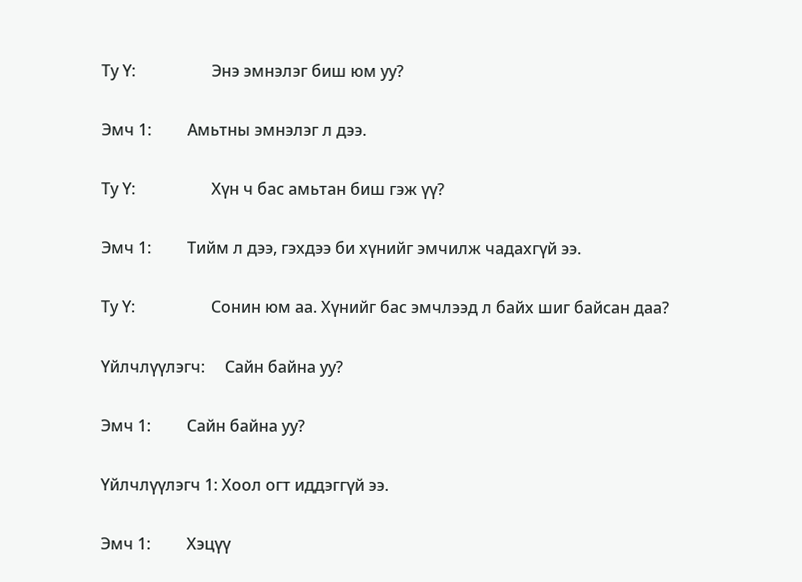Ту Ү:                   Энэ эмнэлэг биш юм уу?

Эмч 1:         Амьтны эмнэлэг л дээ.

Ту Ү:                   Хүн ч бас амьтан биш гэж үү?

Эмч 1:         Тийм л дээ, гэхдээ би хүнийг эмчилж чадахгүй ээ.

Ту Ү:                   Сонин юм аа. Хүнийг бас эмчлээд л байх шиг байсан даа?

Үйлчлүүлэгч:     Сайн байна уу?

Эмч 1:         Сайн байна уу?

Үйлчлүүлэгч 1: Хоол огт иддэггүй ээ.

Эмч 1:         Хэцүү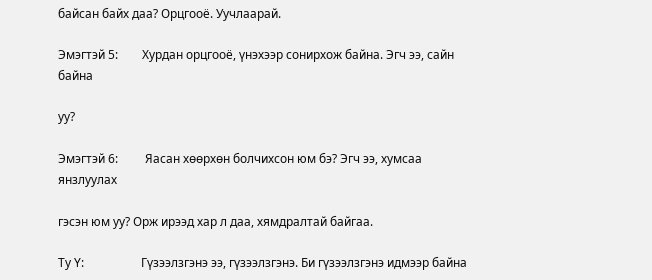байсан байх даа? Орцгооё. Уучлаарай.

Эмэгтэй 5:        Хурдан орцгооё, үнэхээр сонирхож байна. Эгч ээ, сайн байна

уу?

Эмэгтэй 6:         Яасан хөөрхөн болчихсон юм бэ? Эгч ээ, хумсаа янзлуулах

гэсэн юм уу? Орж ирээд хар л даа, хямдралтай байгаа.

Ту Ү:                   Гүзээлзгэнэ ээ, гүзээлзгэнэ. Би гүзээлзгэнэ идмээр байна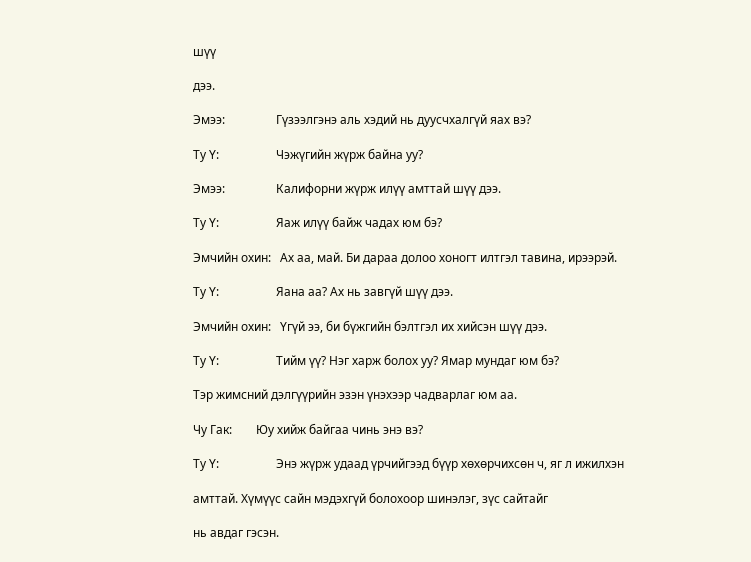шүү

дээ.

Эмээ:                 Гүзээлгэнэ аль хэдий нь дуусчхалгүй яах вэ?

Ту Ү:                   Чэжүгийн жүрж байна уу?

Эмээ:                 Калифорни жүрж илүү амттай шүү дээ.

Ту Ү:                   Яаж илүү байж чадах юм бэ?

Эмчийн охин:   Ах аа, май. Би дараа долоо хоногт илтгэл тавина, ирээрэй.

Ту Ү:                   Яана аа? Ах нь завгүй шүү дээ.

Эмчийн охин:   Үгүй ээ, би бүжгийн бэлтгэл их хийсэн шүү дээ.

Ту Ү:                   Тийм үү? Нэг харж болох уу? Ямар мундаг юм бэ?

Тэр жимсний дэлгүүрийн эзэн үнэхээр чадварлаг юм аа.

Чу Гак:        Юу хийж байгаа чинь энэ вэ?

Ту Ү:                   Энэ жүрж удаад үрчийгээд бүүр хөхөрчихсөн ч, яг л ижилхэн

амттай. Хүмүүс сайн мэдэхгүй болохоор шинэлэг, зүс сайтайг

нь авдаг гэсэн.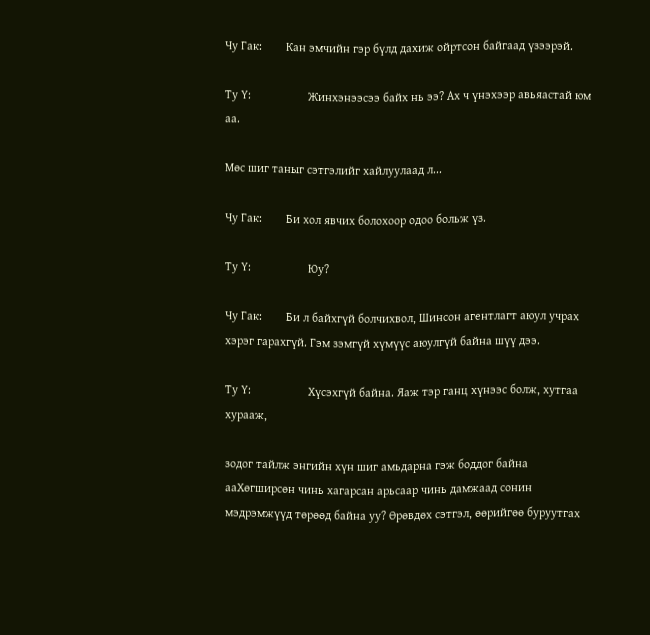Чу Гак:        Кан эмчийн гэр бүлд дахиж ойртсон байгаад үзээрэй.

Ту Ү:                   Жинхэнээсээ байх нь ээ? Ах ч үнэхээр авьяастай юм аа.

Мөс шиг таныг сэтгэлийг хайлуулаад л...

Чу Гак:        Би хол явчих болохоор одоо больж үз.

Ту Ү:                   Юу?

Чу Гак:        Би л байхгүй болчихвол, Шинсон агентлагт аюул учрах хэрэг гарахгүй. Гэм зэмгүй хүмүүс аюулгүй байна шүү дээ.

Ту Ү:                   Хүсэхгүй байна. Яаж тэр ганц хүнээс болж, хутгаа хурааж,

зодог тайлж энгийн хүн шиг амьдарна гэж боддог байна ааХөгширсөн чинь хагарсан арьсаар чинь дамжаад сонин мэдрэмжүүд төрөөд байна уу? Өрөвдөх сэтгэл, өөрийгөө буруутгах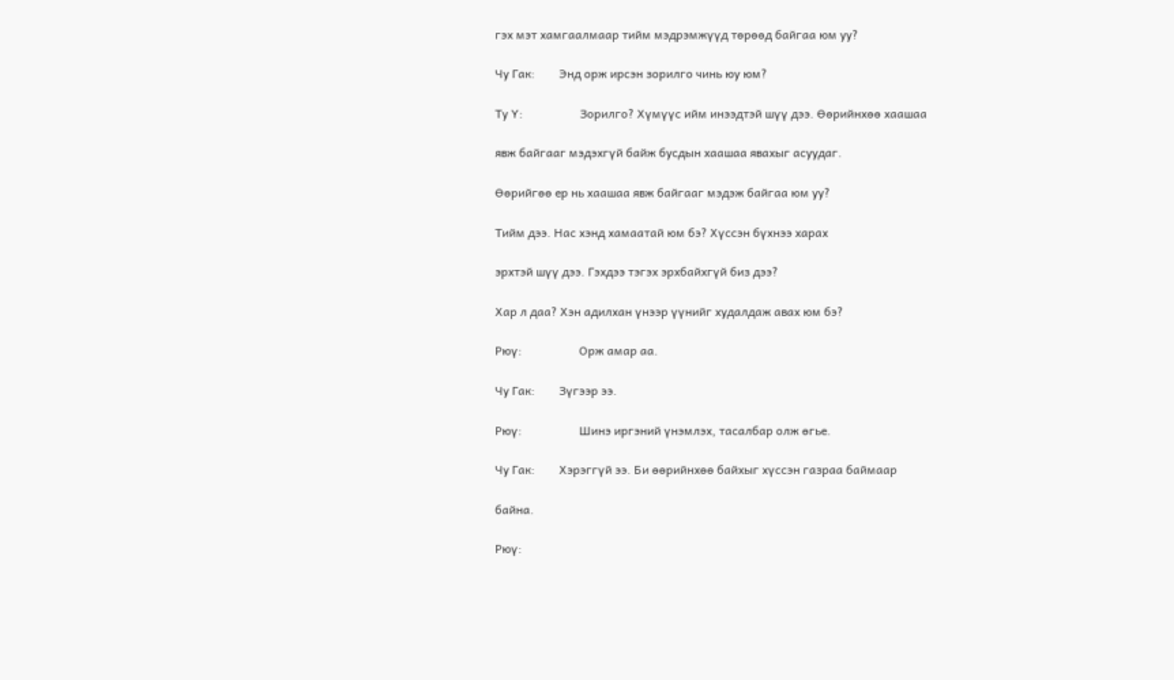гэх мэт хамгаалмаар тийм мэдрэмжүүд төрөөд байгаа юм уу?

Чу Гак:        Энд орж ирсэн зорилго чинь юу юм?

Ту Ү:                   Зорилго? Хүмүүс ийм инээдтэй шүү дээ. Өөрийнхөө хаашаа

явж байгааг мэдэхгүй байж бусдын хаашаа явахыг асуудаг.

Өөрийгөө ер нь хаашаа явж байгааг мэдэж байгаа юм уу?

Тийм дээ. Нас хэнд хамаатай юм бэ? Хүссэн бүхнээ харах

эрхтэй шүү дээ. Гэхдээ тэгэх эрхбайхгүй биз дээ?

Хар л даа? Хэн адилхан үнээр үүнийг худалдаж авах юм бэ?

Рюү:                   Орж амар аа.

Чу Гак:        Зүгээр ээ.

Рюү:                   Шинэ иргэний үнэмлэх, тасалбар олж өгье.

Чу Гак:        Хэрэггүй ээ. Би өөрийнхөө байхыг хүссэн газраа баймаар

байна.

Рюү: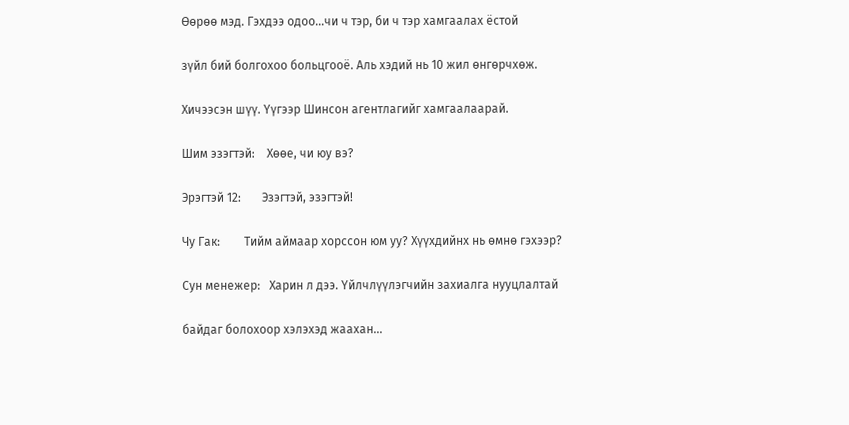Өөрөө мэд. Гэхдээ одоо...чи ч тэр, би ч тэр хамгаалах ёстой

зүйл бий болгохоо больцгооё. Аль хэдий нь 10 жил өнгөрчхөж.

Хичээсэн шүү. Үүгээр Шинсон агентлагийг хамгаалаарай.

Шим эзэгтэй:    Хөөе, чи юу вэ?

Эрэгтэй 12:       Эзэгтэй, эзэгтэй!

Чу Гак:        Тийм аймаар хорссон юм уу? Хүүхдийнх нь өмнө гэхээр?

Сун менежер:   Харин л дээ. Үйлчлүүлэгчийн захиалга нууцлалтай

байдаг болохоор хэлэхэд жаахан...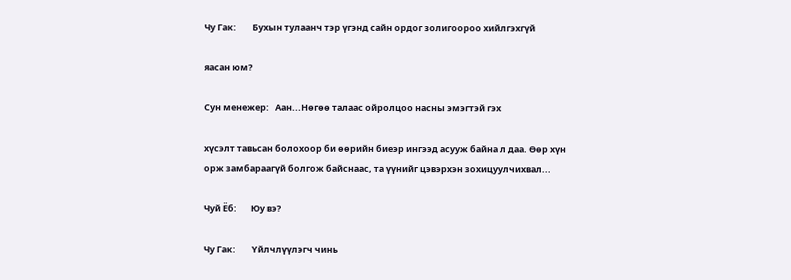Чу Гак:        Бухын тулаанч тэр үгэнд сайн ордог золигоороо хийлгэхгүй

яасан юм?

Сун менежер:   Аан...Нөгөө талаас ойролцоо насны эмэгтэй гэх

хүсэлт тавьсан болохоор би өөрийн биеэр ингээд асууж байна л даа. Өөр хүн орж замбараагүй болгож байснаас, та үүнийг цэвэрхэн зохицуулчихвал...

Чуй Ёб:       Юу вэ?

Чу Гак:        Үйлчлүүлэгч чинь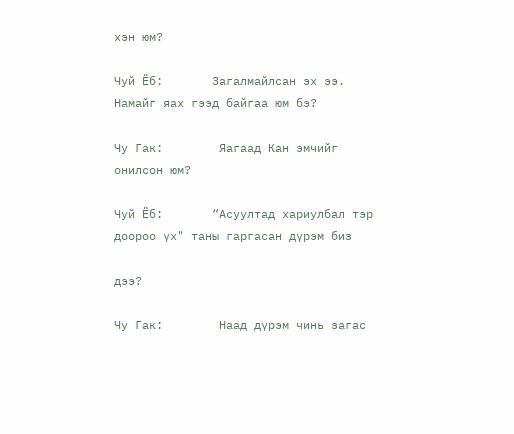хэн юм?

Чуй Ёб:       Загалмайлсан эх ээ. Намайг яах гээд байгаа юм бэ?

Чу Гак:        Яагаад Кан эмчийг онилсон юм?

Чуй Ёб:       “Асуултад хариулбал тэр доороо үх" таны гаргасан дүрэм биз

дээ?

Чу Гак:        Наад дүрэм чинь загас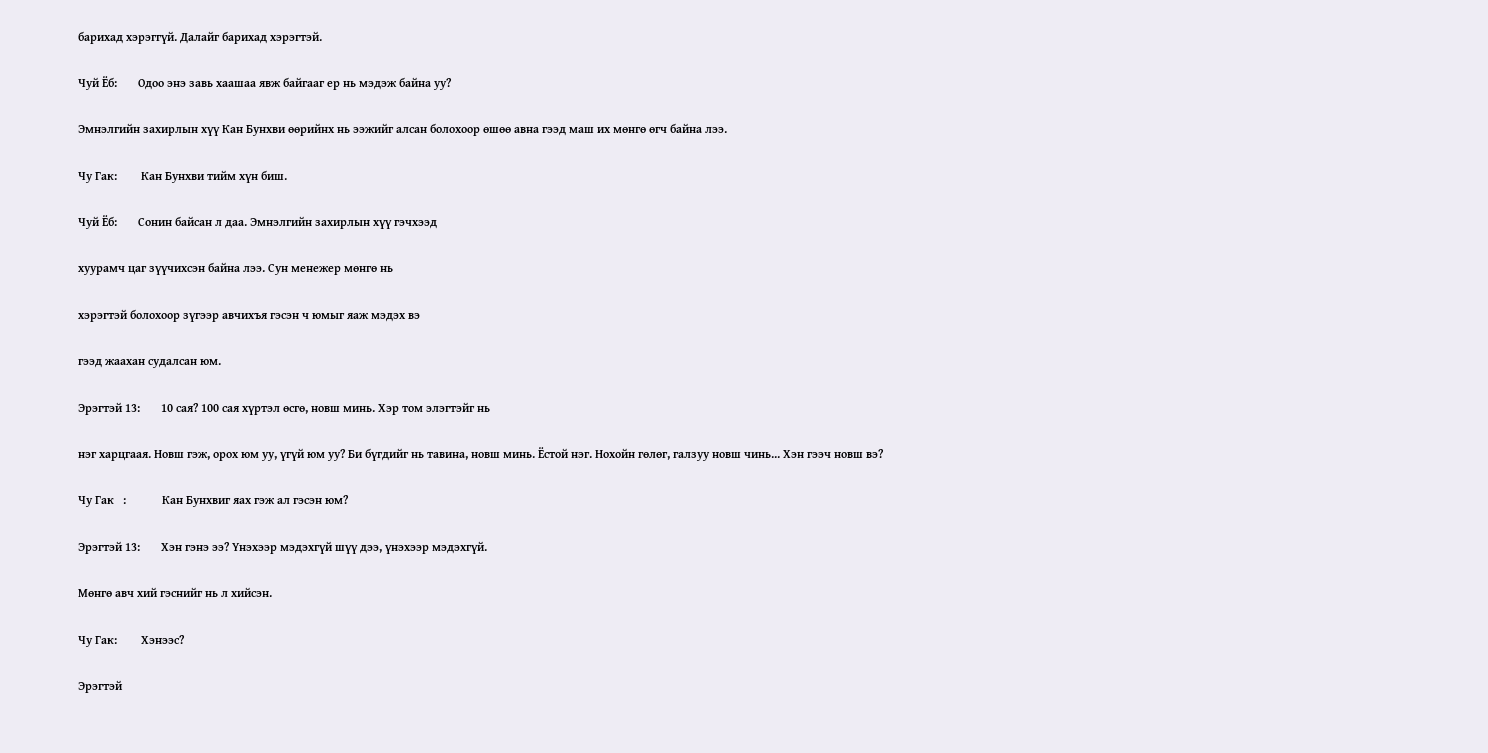барихад хэрэггүй. Далайг барихад хэрэгтэй.

Чуй Ёб:       Одоо энэ завь хаашаа явж байгааг ер нь мэдэж байна уу?

Эмнэлгийн захирлын хүү Кан Бунхви өөрийнх нь ээжийг алсан болохоор өшөө авна гээд маш их мөнгө өгч байна лээ.

Чу Гак:        Кан Бунхви тийм хүн биш.

Чуй Ёб:       Сонин байсан л даа. Эмнэлгийн захирлын хүү гэчхээд

хуурамч цаг зүүчихсэн байна лээ. Сун менежер мөнгө нь

хэрэгтэй болохоор зүгээр авчихъя гэсэн ч юмыг яаж мэдэх вэ

гээд жаахан судалсан юм.

Эрэгтэй 13:       10 сая? 100 сая хүртэл өсгө, новш минь. Хэр том элэгтэйг нь

нэг харцгаая. Новш гэж, орох юм уу, үгүй юм уу? Би бүгдийг нь тавина, новш минь. Ёстой нэг. Нохойн гөлөг, галзуу новш чинь... Хэн гээч новш вэ?

Чу Гак   :            Кан Бунхвиг яах гэж ал гэсэн юм?

Эрэгтэй 13:       Хэн гэнэ ээ? Үнэхээр мэдэхгүй шүү дээ, үнэхээр мэдэхгүй.

Мөнгө авч хий гэснийг нь л хийсэн.

Чу Гак:        Хэнээс?

Эрэгтэй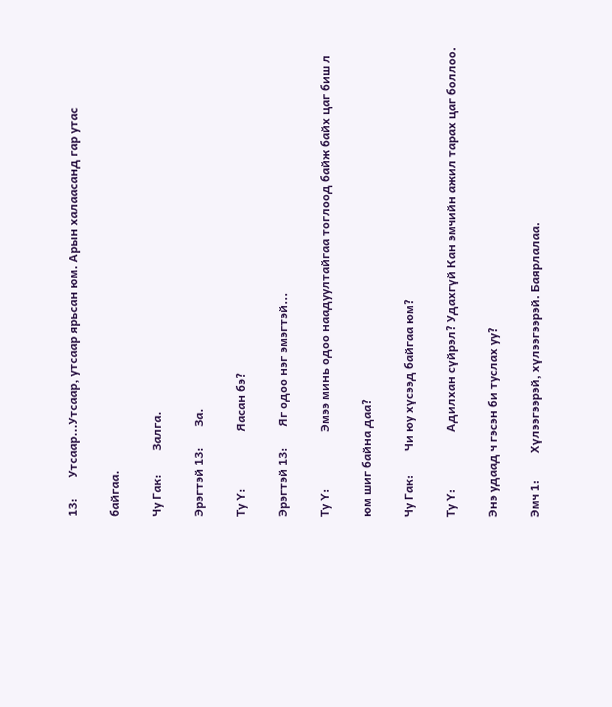13:       Утсаар...Утсаар, утсаар ярьсан юм. Арын халаасанд гар утас

байгаа.

Чу Гак:        Залга.

Эрэгтэй 13:       За.

Ту Ү:                   Яасан бэ?

Эрэгтэй 13:       Яг одоо нэг эмэгтэй...

Ту Ү:                   Эмээ минь одоо наадуултайгаа тоглоод байж байх цаг биш л

юм шиг байна даа?

Чу Гак:        Чи юу хүсээд байгаа юм?

Ту Ү:                   Адилхан сүйрэл? Удахгүй Кан эмчийн ажил тарах цаг боллоо.

Энэ удаад ч гэсэн би туслах уу?

Эмч 1:         Хүлээгээрэй, хүлээгээрэй. Баярлалаа.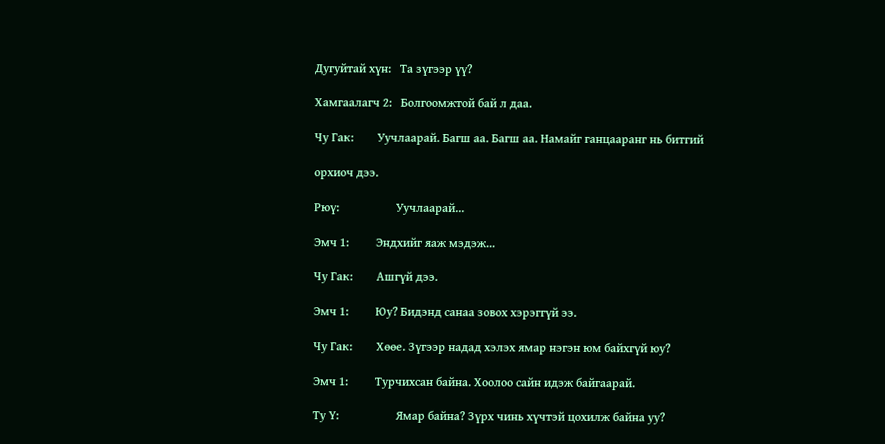Дугуйтай хүн:   Та зүгээр үү?

Хамгаалагч 2:   Болгоомжтой бай л даа.

Чу Гак:        Уучлаарай. Багш аа. Багш аа. Намайг ганцааранг нь битгий

орхиоч дээ.

Рюү:                   Уучлаарай...

Эмч 1:         Эндхийг яаж мэдэж...

Чу Гак:        Ашгүй дээ.

Эмч 1:         Юу? Бидэнд санаа зовох хэрэггүй ээ.

Чу Гак:        Хөөе. Зүгээр надад хэлэх ямар нэгэн юм байхгүй юу?

Эмч 1:         Турчихсан байна. Хоолоо сайн идэж байгаарай.

Ту Ү:                   Ямар байна? Зүрх чинь хүчтэй цохилж байна уу?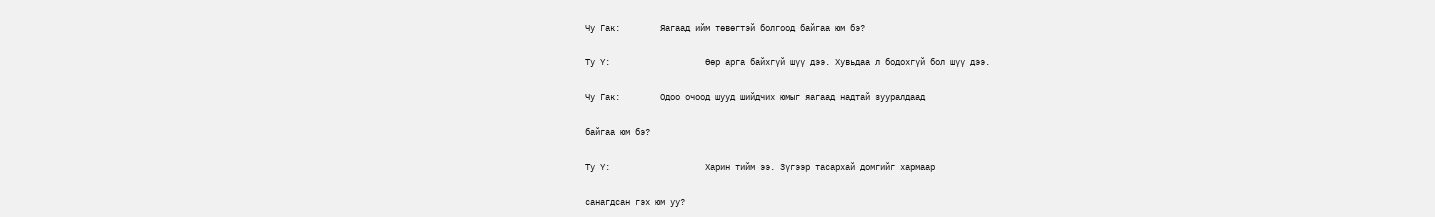Чу Гак:        Яагаад ийм төвөгтэй болгоод байгаа юм бэ?

Ту Ү:                   Өөр арга байхгүй шүү дээ. Хувьдаа л бодохгүй бол шүү дээ.

Чу Гак:        Одоо очоод шууд шийдчих юмыг яагаад надтай зууралдаад

байгаа юм бэ?

Ту Ү:                   Харин тийм ээ. Зүгээр тасархай домгийг хармаар

санагдсан гэх юм уу?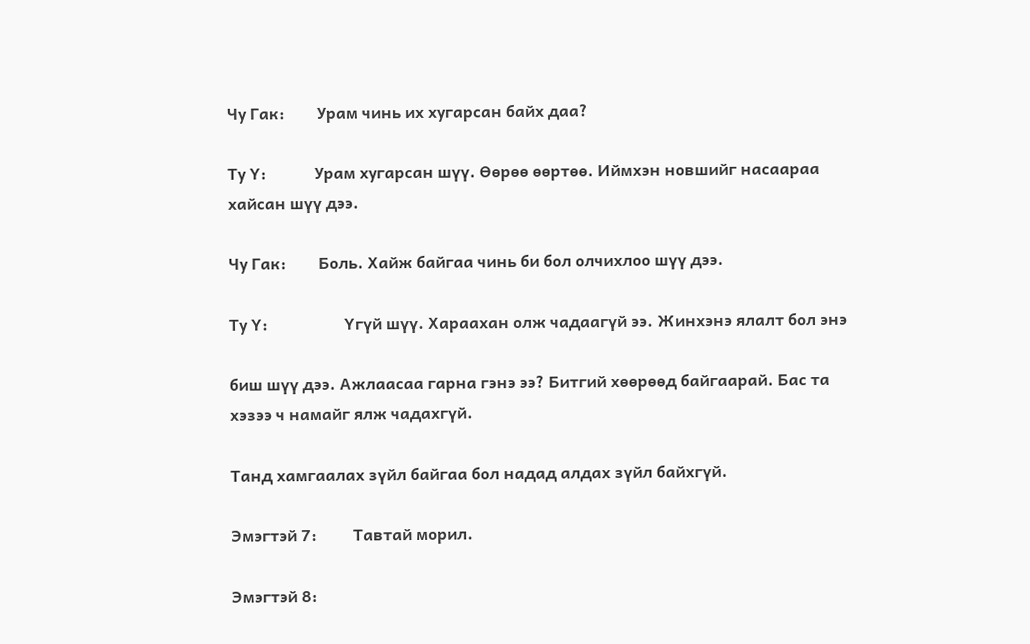Чу Гак:        Урам чинь их хугарсан байх даа?

Ту Ү:            Урам хугарсан шүү. Өөрөө өөртөө. Иймхэн новшийг насаараа        хайсан шүү дээ.

Чу Гак:        Боль. Хайж байгаа чинь би бол олчихлоо шүү дээ.

Ту Ү:                   Үгүй шүү. Хараахан олж чадаагүй ээ. Жинхэнэ ялалт бол энэ

биш шүү дээ. Ажлаасаа гарна гэнэ ээ? Битгий хөөрөөд байгаарай. Бас та хэзээ ч намайг ялж чадахгүй.

Танд хамгаалах зүйл байгаа бол надад алдах зүйл байхгүй.

Эмэгтэй 7:         Тавтай морил.

Эмэгтэй 8: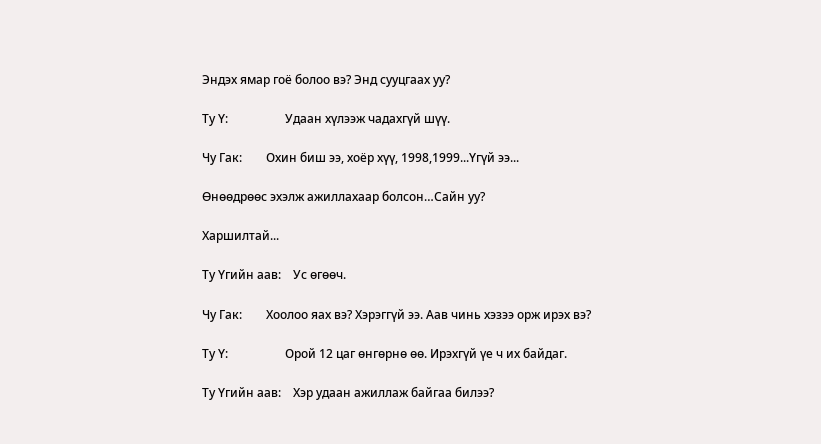Эндэх ямар гоё болоо вэ? Энд сууцгаах уу?

Ту Ү:                   Удаан хүлээж чадахгүй шүү.

Чу Гак:        Охин биш ээ, хоёр хүү, 1998,1999...Үгүй ээ...

Өнөөдрөөс эхэлж ажиллахаар болсон…Сайн уу?

Харшилтай...

Ту Үгийн аав:    Ус өгөөч.

Чу Гак:        Хоолоо яах вэ? Хэрэггүй ээ. Аав чинь хэзээ орж ирэх вэ?

Ту Ү:                   Орой 12 цаг өнгөрнө өө. Ирэхгүй үе ч их байдаг.

Ту Үгийн аав:    Хэр удаан ажиллаж байгаа билээ?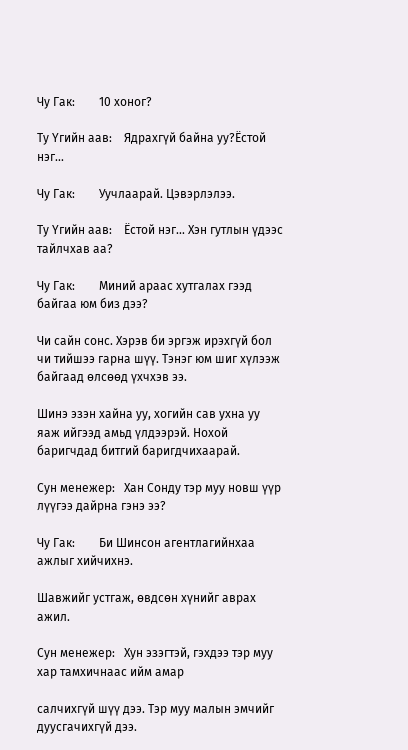Чу Гак:        10 хоног?

Ту Үгийн аав:    Ядрахгүй байна уу?Ёстой нэг...

Чу Гак:        Уучлаарай. Цэвэрлэлээ.

Ту Үгийн аав:    Ёстой нэг... Хэн гутлын үдээс тайлчхав аа?

Чу Гак:        Миний араас хутгалах гээд байгаа юм биз дээ?

Чи сайн сонс. Хэрэв би эргэж ирэхгүй бол чи тийшээ гарна шүү. Тэнэг юм шиг хүлээж байгаад өлсөөд үхчхэв ээ.

Шинэ эзэн хайна уу, хогийн сав ухна уу яаж ийгээд амьд үлдээрэй. Нохой баригчдад битгий баригдчихаарай.

Сун менежер:   Хан Сонду тэр муу новш үүр лүүгээ дайрна гэнэ ээ?

Чу Гак:        Би Шинсон агентлагийнхаа ажлыг хийчихнэ.

Шавжийг устгаж, өвдсөн хүнийг аврах ажил.

Сун менежер:   Хун эзэгтэй, гэхдээ тэр муу хар тамхичнаас ийм амар

салчихгүй шүү дээ. Тэр муу малын эмчийг дуусгачихгүй дээ.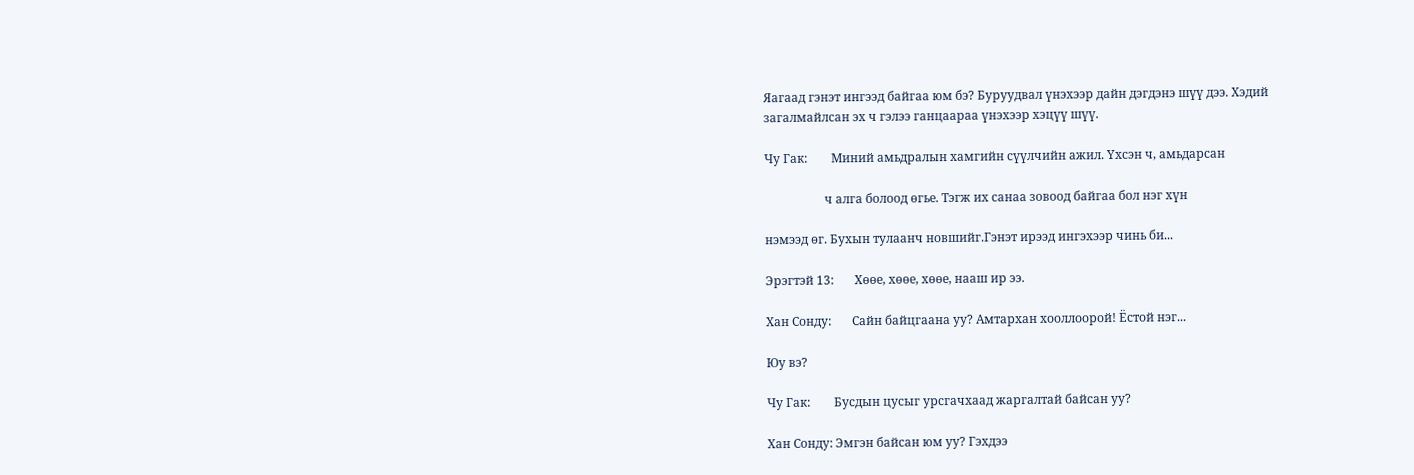Яагаад гэнэт ингээд байгаа юм бэ? Буруудвал үнэхээр дайн дэгдэнэ шүү дээ. Хэдий загалмайлсан эх ч гэлээ ганцаараа үнэхээр хэцүү шүү.

Чу Гак:        Миний амьдралын хамгийн сүүлчийн ажил. Үхсэн ч, амьдарсан

                    ч алга болоод өгье. Тэгж их санаа зовоод байгаа бол нэг хүн

нэмээд өг. Бухын тулаанч новшийг.Гэнэт ирээд ингэхээр чинь би...

Эрэгтэй 13:       Хөөе, хөөе, хөөе, нааш ир ээ.

Хан Сонду:       Сайн байцгаана уу? Амтархан хооллоорой! Ёстой нэг...

Юу вэ?

Чу Гак:        Бусдын цусыг урсгачхаад жаргалтай байсан уу?

Хан Сонду: Эмгэн байсан юм уу? Гэхдээ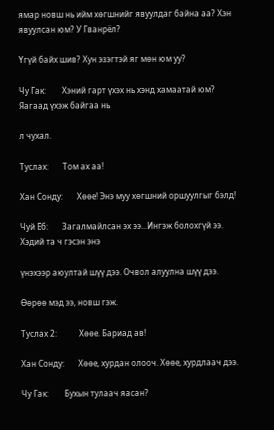ямар новш нь ийм хөгшнийг явуулдаг байна аа? Хэн явуулсан юм? У Гванрёл?

Үгүй байх шив? Хун эзэгтэй яг мөн юм уу?

Чу Гак:        Хэний гарт үхэх нь хэнд хамаатай юм? Яагаад үхэж байгаа нь

л чухал.

Туслах:       Том ах аа!

Хан Сонду:       Хөөе! Энэ муу хөгшний оршуулгыг бэлд!

Чуй Ёб:       Загалмайлсан эх ээ...Ингэж болохгүй ээ. Хэдий та ч гэсэн энэ

үнэхээр аюултай шүү дээ. Очвол алуулна шүү дээ.

Өөрөө мэд ээ, новш гэж.

Туслах 2:           Хөөе. Бариад ав!

Хан Сонду:       Хөөе, хурдан олооч. Хөөе, хурдлаач дээ.

Чу Гак:        Бухын тулаач яасан?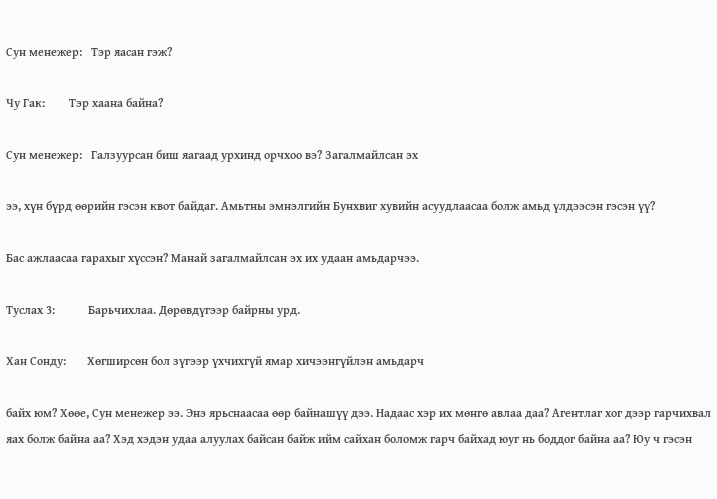Сун менежер:   Тэр яасан гэж?

Чу Гак:        Тэр хаана байна?

Сун менежер:   Галзуурсан биш яагаад урхинд орчхоо вэ? Загалмайлсан эх

ээ, хүн бүрд өөрийн гэсэн квот байдаг. Амьтны эмнэлгийн Бунхвиг хувийн асуудлаасаа болж амьд үлдээсэн гэсэн үү?

Бас ажлаасаа гарахыг хүссэн? Манай загалмайлсан эх их удаан амьдарчээ.

Туслах 3:           Барьчихлаа. Дөрөвдүгээр байрны урд.

Хан Сонду:       Хөгширсөн бол зүгээр үхчихгүй ямар хичээнгүйлэн амьдарч

байх юм? Хөөе, Сун менежер ээ. Энэ ярьснаасаа өөр байнашүү дээ. Надаас хэр их мөнгө авлаа даа? Агентлаг хог дээр гарчихвал яах болж байна аа? Хэд хэдэн удаа алуулах байсан байж ийм сайхан боломж гарч байхад юуг нь боддог байна аа? Юу ч гэсэн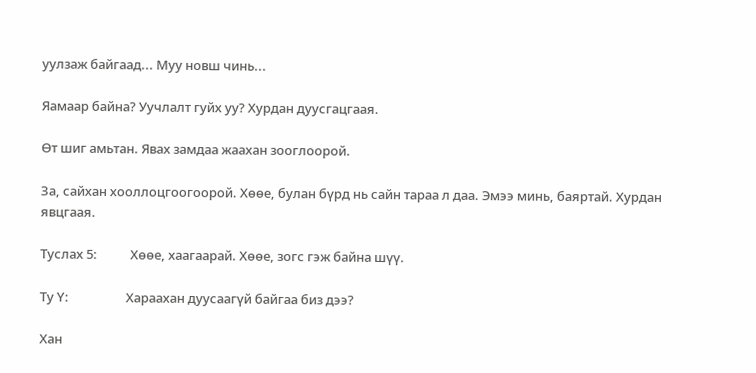уулзаж байгаад... Муу новш чинь...

Яамаар байна? Уучлалт гуйх уу? Хурдан дуусгацгаая.

Өт шиг амьтан. Явах замдаа жаахан зооглоорой.

За, сайхан хооллоцгоогоорой. Хөөе, булан бүрд нь сайн тараа л даа. Эмээ минь, баяртай. Хурдан явцгаая.

Туслах 5:           Хөөе, хаагаарай. Хөөе, зогс гэж байна шүү.

Ту Ү:                   Хараахан дуусаагүй байгаа биз дээ?

Хан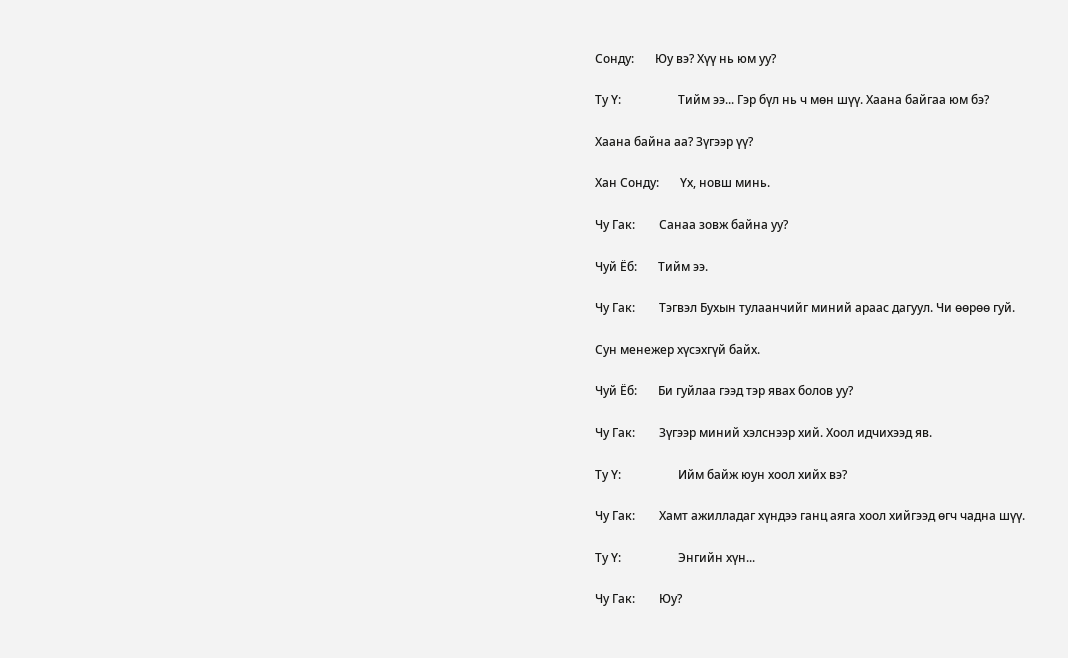Сонду:       Юу вэ? Хүү нь юм уу?

Ту Ү:                   Тийм ээ... Гэр бүл нь ч мөн шүү. Хаана байгаа юм бэ?

Хаана байна аа? Зүгээр үү?

Хан Сонду:       Үх, новш минь.

Чу Гак:        Санаа зовж байна уу?

Чуй Ёб:       Тийм ээ.

Чу Гак:        Тэгвэл Бухын тулаанчийг миний араас дагуул. Чи өөрөө гуй.

Сун менежер хүсэхгүй байх.

Чуй Ёб:       Би гуйлаа гээд тэр явах болов уу?

Чу Гак:        Зүгээр миний хэлснээр хий. Хоол идчихээд яв.

Ту Ү:                   Ийм байж юун хоол хийх вэ?

Чу Гак:        Хамт ажилладаг хүндээ ганц аяга хоол хийгээд өгч чадна шүү.

Ту Ү:                   Энгийн хүн...

Чу Гак:        Юу?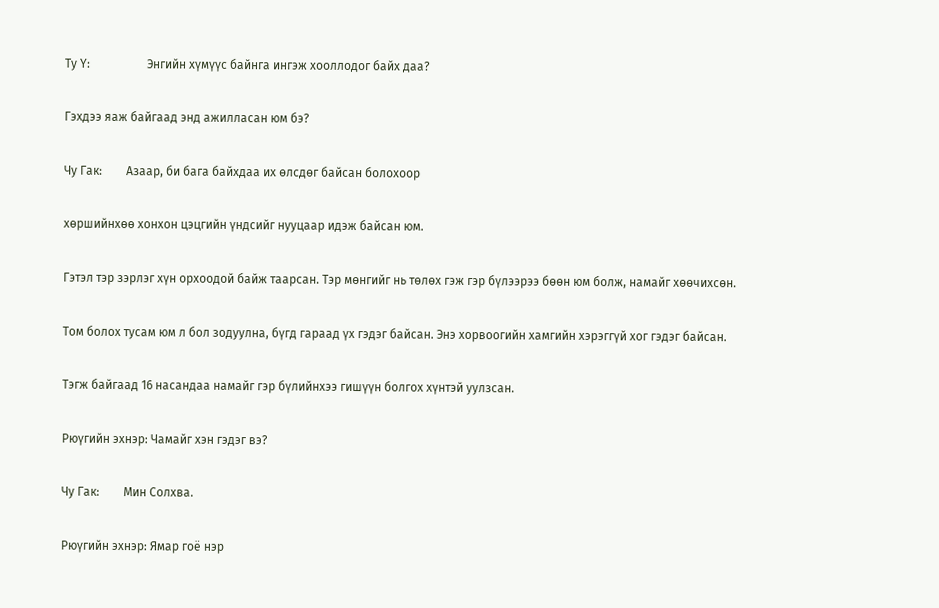Ту Ү:                   Энгийн хүмүүс байнга ингэж хооллодог байх даа?

Гэхдээ яаж байгаад энд ажилласан юм бэ?

Чу Гак:        Азаар, би бага байхдаа их өлсдөг байсан болохоор

хөршийнхөө хонхон цэцгийн үндсийг нууцаар идэж байсан юм.

Гэтэл тэр зэрлэг хүн орхоодой байж таарсан. Тэр мөнгийг нь төлөх гэж гэр бүлээрээ бөөн юм болж, намайг хөөчихсөн.

Том болох тусам юм л бол зодуулна, бүгд гараад үх гэдэг байсан. Энэ хорвоогийн хамгийн хэрэггүй хог гэдэг байсан.

Тэгж байгаад 16 насандаа намайг гэр бүлийнхээ гишүүн болгох хүнтэй уулзсан.

Рюүгийн эхнэр: Чамайг хэн гэдэг вэ?

Чу Гак:        Мин Солхва.

Рюүгийн эхнэр: Ямар гоё нэр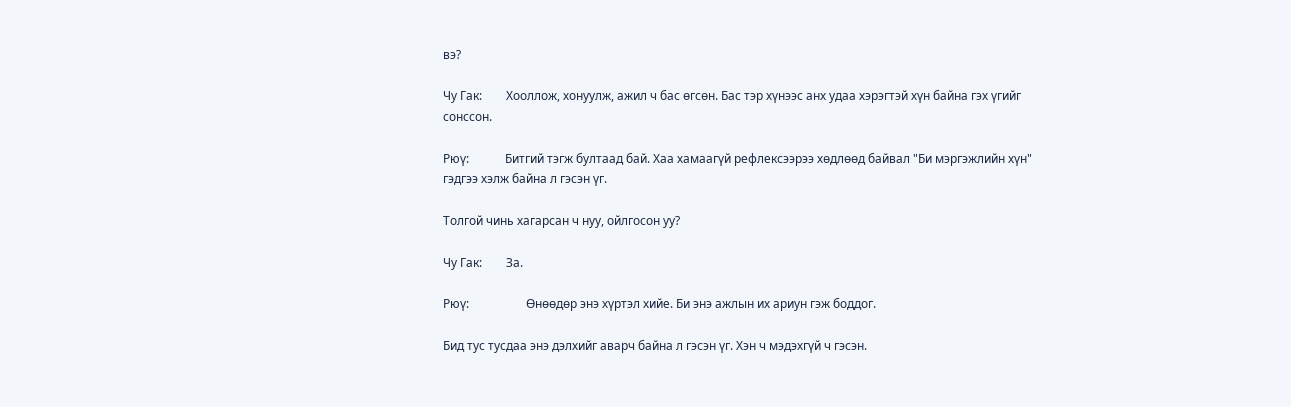вэ?

Чу Гак:        Хооллож, хонуулж, ажил ч бас өгсөн. Бас тэр хүнээс анх удаа хэрэгтэй хүн байна гэх үгийг сонссон.

Рюү:            Битгий тэгж бултаад бай. Хаа хамаагүй рефлексээрээ хөдлөөд байвал "Би мэргэжлийн хүн" гэдгээ хэлж байна л гэсэн үг.

Толгой чинь хагарсан ч нуу, ойлгосон уу?

Чу Гак:        За.

Рюү:                   Өнөөдөр энэ хүртэл хийе. Би энэ ажлын их ариун гэж боддог.

Бид тус тусдаа энэ дэлхийг аварч байна л гэсэн үг. Хэн ч мэдэхгүй ч гэсэн.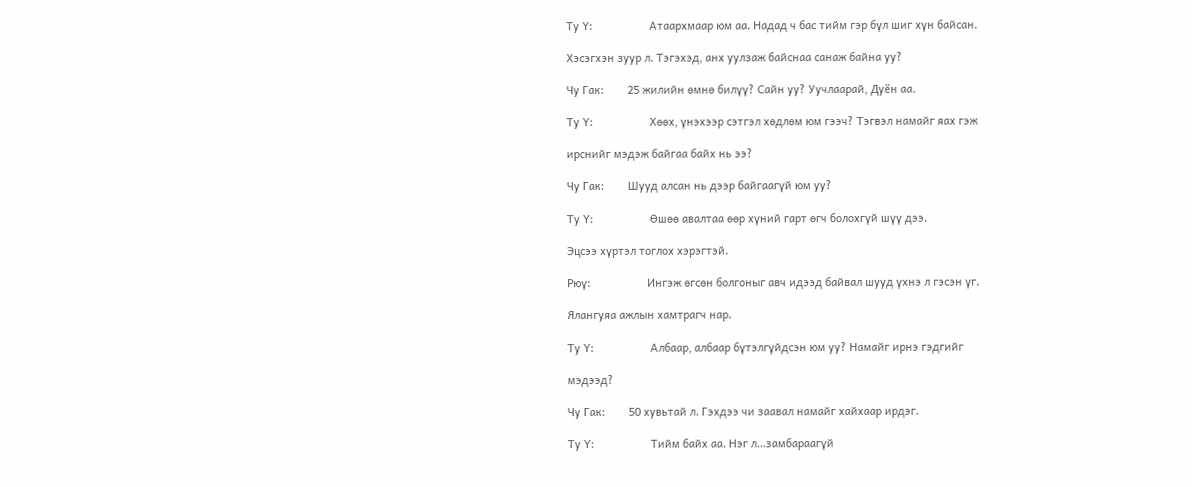Ту Ү:                   Атаархмаар юм аа. Надад ч бас тийм гэр бүл шиг хүн байсан.

Хэсэгхэн зуур л. Тэгэхэд, анх уулзаж байснаа санаж байна уу?

Чу Гак:        25 жилийн өмнө билүү? Сайн уу? Уучлаарай, Дуён аа.

Ту Ү:                   Хөөх, үнэхээр сэтгэл хөдлөм юм гээч? Тэгвэл намайг яах гэж

ирснийг мэдэж байгаа байх нь ээ?

Чу Гак:        Шууд алсан нь дээр байгаагүй юм уу?

Ту Ү:                   Өшөө авалтаа өөр хүний гарт өгч болохгүй шүү дээ.

Эцсээ хүртэл тоглох хэрэгтэй.

Рюү:                   Ингэж өгсөн болгоныг авч идээд байвал шууд үхнэ л гэсэн үг.

Ялангуяа ажлын хамтрагч нар.

Ту Ү:                   Албаар, албаар бүтэлгүйдсэн юм уу? Намайг ирнэ гэдгийг

мэдээд?

Чу Гак:        50 хувьтай л. Гэхдээ чи заавал намайг хайхаар ирдэг.

Ту Ү:                   Тийм байх аа. Нэг л...замбараагүй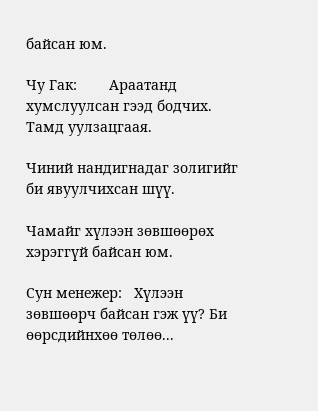байсан юм.

Чу Гак:        Араатанд хумслуулсан гээд бодчих. Тамд уулзацгаая.

Чиний нандигнадаг золигийг би явуулчихсан шүү.

Чамайг хүлээн зөвшөөрөх хэрэггүй байсан юм.

Сун менежер:   Хүлээн зөвшөөрч байсан гэж үү? Би өөрсдийнхөө төлөө...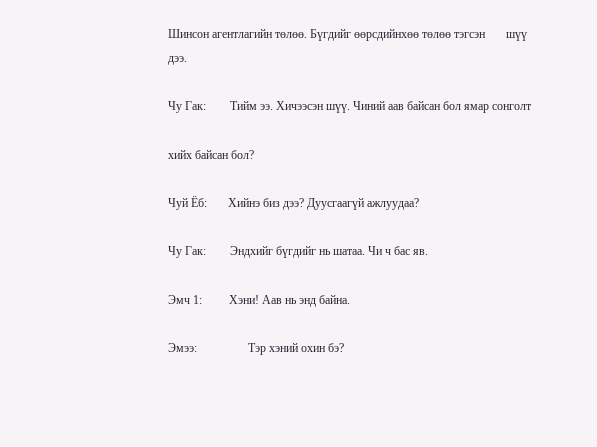Шинсон агентлагийн төлөө. Бүгдийг өөрсдийнхөө төлөө тэгсэн       шүү дээ.

Чу Гак:        Тийм ээ. Хичээсэн шүү. Чиний аав байсан бол ямар сонголт

хийх байсан бол?

Чуй Ёб:       Хийнэ биз дээ? Дуусгаагүй ажлуудаа?

Чу Гак:        Эндхийг бүгдийг нь шатаа. Чи ч бас яв.

Эмч 1:         Хэни! Аав нь энд байна.

Эмээ:                 Тэр хэний охин бэ?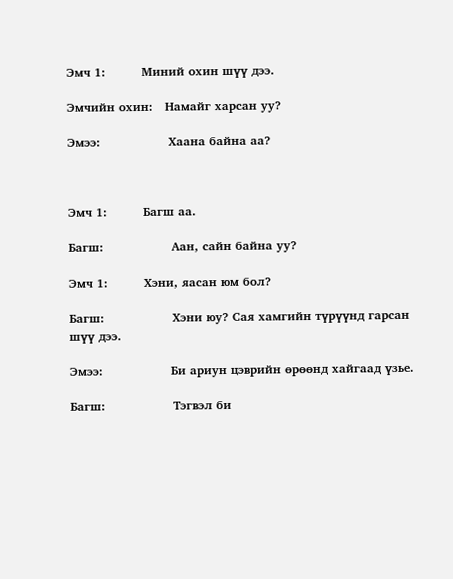Эмч 1:         Миний охин шүү дээ.

Эмчийн охин:   Намайг харсан уу?

Эмээ:                 Хаана байна аа?



Эмч 1:         Багш аа.

Багш:                 Аан, сайн байна уу?

Эмч 1:         Хэни, яасан юм бол?

Багш:                 Хэни юу? Сая хамгийн түрүүнд гарсан шүү дээ.

Эмээ:                 Би ариун цэврийн өрөөнд хайгаад үзье.

Багш:                 Тэгвэл би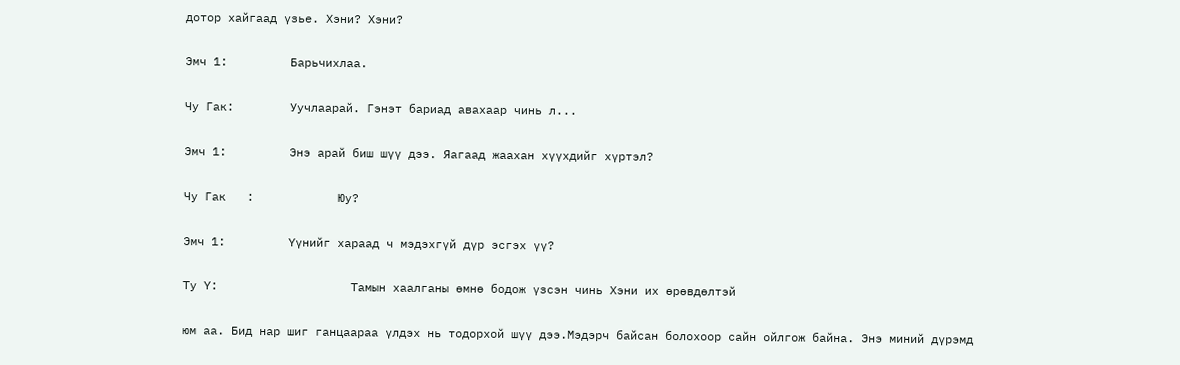дотор хайгаад үзье. Хэни? Хэни?

Эмч 1:         Барьчихлаа.

Чу Гак:        Уучлаарай. Гэнэт бариад авахаар чинь л...

Эмч 1:         Энэ арай биш шүү дээ. Яагаад жаахан хүүхдийг хүртэл?

Чу Гак   :            Юу?

Эмч 1:         Үүнийг хараад ч мэдэхгүй дүр эсгэх үү?

Ту Ү:                   Тамын хаалганы өмнө бодож үзсэн чинь Хэни их өрөвдөлтэй

юм аа. Бид нар шиг ганцаараа үлдэх нь тодорхой шүү дээ.Мэдэрч байсан болохоор сайн ойлгож байна. Энэ миний дүрэмд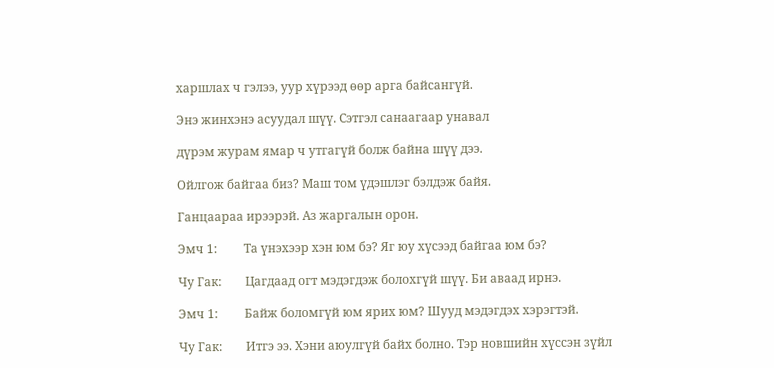харшлах ч гэлээ, уур хүрээд өөр арга байсангүй.

Энэ жинхэнэ асуудал шүү. Сэтгэл санаагаар унавал

дүрэм журам ямар ч утгагүй болж байна шүү дээ.

Ойлгож байгаа биз? Маш том үдэшлэг бэлдэж байя.

Ганцаараа ирээрэй. Аз жаргалын орон.

Эмч 1:         Та үнэхээр хэн юм бэ? Яг юу хүсээд байгаа юм бэ?

Чу Гак:        Цагдаад огт мэдэгдэж болохгүй шүү. Би аваад ирнэ.

Эмч 1:         Байж боломгүй юм ярих юм? Шууд мэдэгдэх хэрэгтэй.

Чу Гак:        Итгэ ээ. Хэни аюулгүй байх болно. Тэр новшийн хүссэн зүйл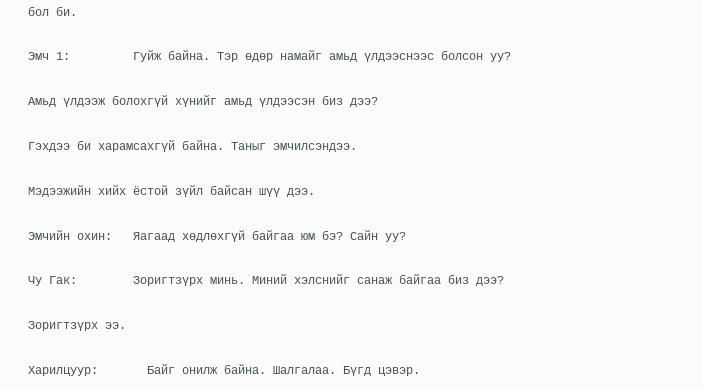бол би.

Эмч 1:         Гуйж байна. Тэр өдөр намайг амьд үлдээснээс болсон уу?

Амьд үлдээж болохгүй хүнийг амьд үлдээсэн биз дээ?

Гэхдээ би харамсахгүй байна. Таныг эмчилсэндээ.

Мэдээжийн хийх ёстой зүйл байсан шүү дээ.

Эмчийн охин:   Яагаад хөдлөхгүй байгаа юм бэ? Сайн уу?

Чу Гак:        Зоригтзүрх минь. Миний хэлснийг санаж байгаа биз дээ?

Зоригтзүрх ээ.

Харилцуур:       Байг онилж байна. Шалгалаа. Бүгд цэвэр.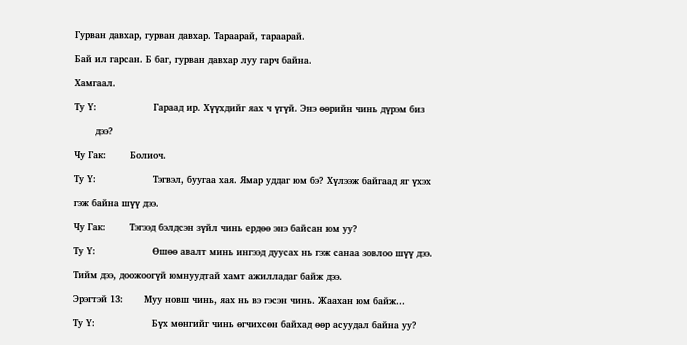Гурван давхар, гурван давхар. Тараарай, тараарай.

Бай ил гарсан. Б баг, гурван давхар луу гарч байна.

Хамгаал.

Ту Ү:                   Гараад ир. Хүүхдийг яах ч үгүй. Энэ өөрийн чинь дүрэм биз

       дээ?

Чу Гак:        Болиоч.

Ту Ү:                   Тэгвэл, буугаа хая. Ямар уддаг юм бэ? Хүлээж байгаад яг үхэх

гэж байна шүү дээ.

Чу Гак:        Тэгээд бэлдсэн зүйл чинь ердөө энэ байсан юм уу?

Ту Ү:                   Өшөө авалт минь ингээд дуусах нь гэж санаа зовлоо шүү дээ.

Тийм дээ, доожоогүй юмнуудтай хамт ажилладаг байж дээ.

Эрэгтэй 13:       Муу новш чинь, яах нь вэ гэсэн чинь. Жаахан юм байж...

Ту Ү:                   Бүх мөнгийг чинь өгчихсөн байхад өөр асуудал байна уу?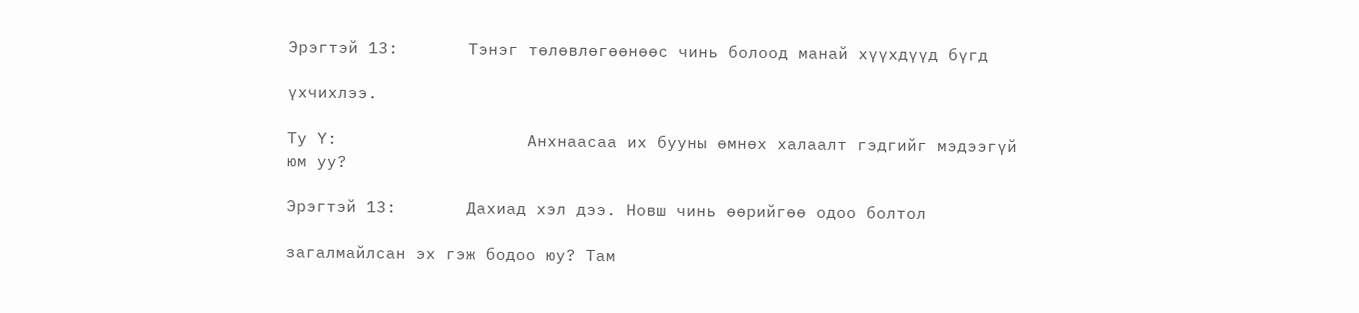Эрэгтэй 13:       Тэнэг төлөвлөгөөнөөс чинь болоод манай хүүхдүүд бүгд

үхчихлээ.

Ту Ү:                   Анхнаасаа их бууны өмнөх халаалт гэдгийг мэдээгүй юм уу?

Эрэгтэй 13:       Дахиад хэл дээ. Новш чинь өөрийгөө одоо болтол

загалмайлсан эх гэж бодоо юу? Там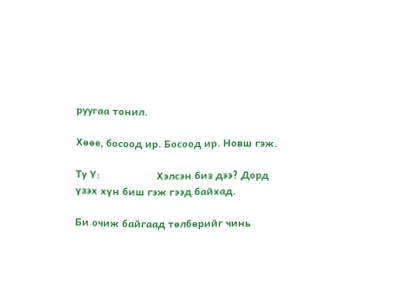руугаа тонил.

Хөөе, босоод ир. Босоод ир. Новш гэж.

Ту Ү:                   Хэлсэн биз дээ? Дорд үзэх хүн биш гэж гээд байхад.

Би очиж байгаад төлбөрийг чинь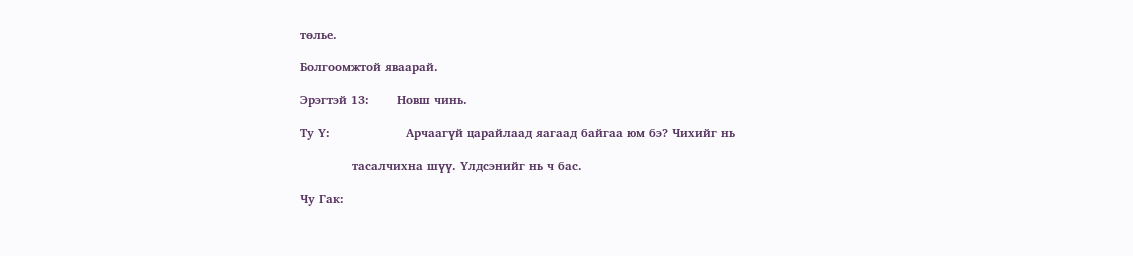төлье.

Болгоомжтой яваарай.

Эрэгтэй 13:       Новш чинь.

Ту Ү:                   Арчаагүй царайлаад яагаад байгаа юм бэ? Чихийг нь

             тасалчихна шүү. Үлдсэнийг нь ч бас.

Чу Гак: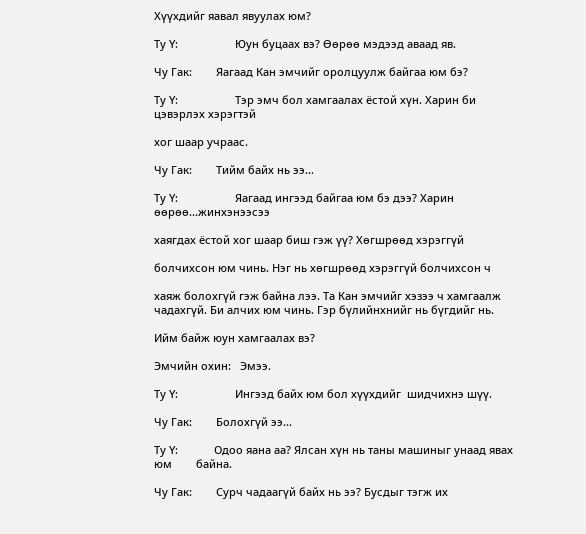Хүүхдийг яавал явуулах юм?

Ту Ү:                   Юун буцаах вэ? Өөрөө мэдээд аваад яв.

Чу Гак:        Яагаад Кан эмчийг оролцуулж байгаа юм бэ?

Ту Ү:                   Тэр эмч бол хамгаалах ёстой хүн. Харин би цэвэрлэх хэрэгтэй

хог шаар учраас.

Чу Гак:        Тийм байх нь ээ...

Ту Ү:                   Яагаад ингээд байгаа юм бэ дээ? Харин өөрөө...жинхэнээсээ

хаягдах ёстой хог шаар биш гэж үү? Хөгшрөөд хэрэггүй

болчихсон юм чинь. Нэг нь хөгшрөөд хэрэггүй болчихсон ч

хаяж болохгүй гэж байна лээ. Та Кан эмчийг хэзээ ч хамгаалж чадахгүй. Би алчих юм чинь. Гэр бүлийнхнийг нь бүгдийг нь.

Ийм байж юун хамгаалах вэ?

Эмчийн охин:   Эмээ.

Ту Ү:                   Ингээд байх юм бол хүүхдийг  шидчихнэ шүү.

Чу Гак:        Болохгүй ээ...

Ту Ү:            Одоо яана аа? Ялсан хүн нь таны машиныг унаад явах юм        байна.

Чу Гак:        Сурч чадаагүй байх нь ээ? Бусдыг тэгж их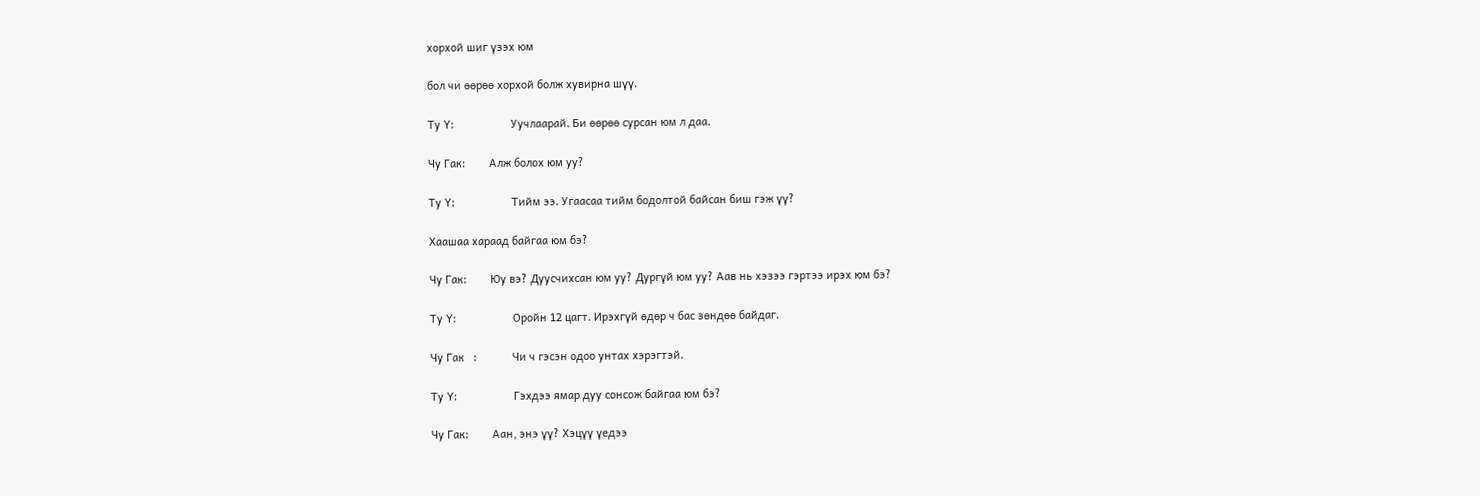хорхой шиг үзэх юм

бол чи өөрөө хорхой болж хувирна шүү.

Ту Ү:                   Уучлаарай. Би өөрөө сурсан юм л даа.

Чу Гак:        Алж болох юм уу?

Ту Ү:                   Тийм ээ. Угаасаа тийм бодолтой байсан биш гэж үү?

Хаашаа хараад байгаа юм бэ?

Чу Гак:        Юу вэ? Дуусчихсан юм уу? Дургүй юм уу? Аав нь хэзээ гэртээ ирэх юм бэ?

Ту Ү:                   Оройн 12 цагт. Ирэхгүй өдөр ч бас зөндөө байдаг.

Чу Гак   :            Чи ч гэсэн одоо унтах хэрэгтэй.

Ту Ү:                   Гэхдээ ямар дуу сонсож байгаа юм бэ?

Чу Гак:        Аан, энэ үү? Хэцүү үедээ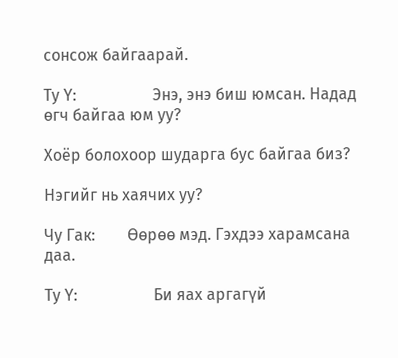сонсож байгаарай.

Ту Ү:                   Энэ, энэ биш юмсан. Надад өгч байгаа юм уу?

Хоёр болохоор шударга бус байгаа биз?

Нэгийг нь хаячих уу?

Чу Гак:        Өөрөө мэд. Гэхдээ харамсана даа.

Ту Ү:                   Би яах аргагүй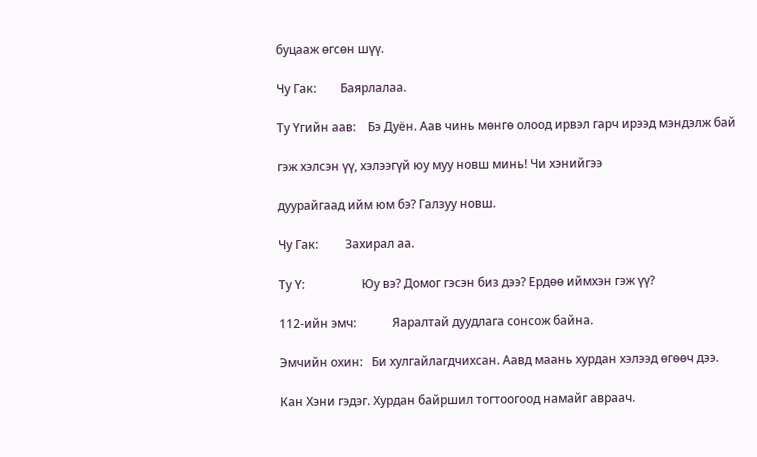буцааж өгсөн шүү.

Чу Гак:        Баярлалаа.

Ту Үгийн аав:    Бэ Дуён. Аав чинь мөнгө олоод ирвэл гарч ирээд мэндэлж бай

гэж хэлсэн үү, хэлээгүй юу муу новш минь! Чи хэнийгээ

дуурайгаад ийм юм бэ? Галзуу новш.

Чу Гак:         Захирал аа.

Ту Ү:                   Юу вэ? Домог гэсэн биз дээ? Ердөө иймхэн гэж үү?

112-ийн эмч:            Яаралтай дуудлага сонсож байна.

Эмчийн охин:   Би хулгайлагдчихсан. Аавд маань хурдан хэлээд өгөөч дээ.

Кан Хэни гэдэг. Хурдан байршил тогтоогоод намайг авраач.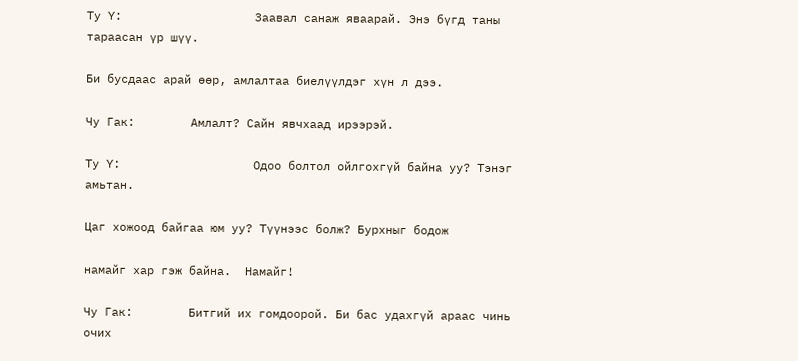Ту Ү:                   Заавал санаж яваарай. Энэ бүгд таны тараасан үр шүү.

Би бусдаас арай өөр, амлалтаа биелүүлдэг хүн л дээ.

Чу Гак:        Амлалт? Сайн явчхаад ирээрэй.

Ту Ү:                   Одоо болтол ойлгохгүй байна уу? Тэнэг амьтан.

Цаг хожоод байгаа юм уу? Түүнээс болж? Бурхныг бодож

намайг хар гэж байна.  Намайг!

Чу Гак:        Битгий их гомдоорой. Би бас удахгүй араас чинь очих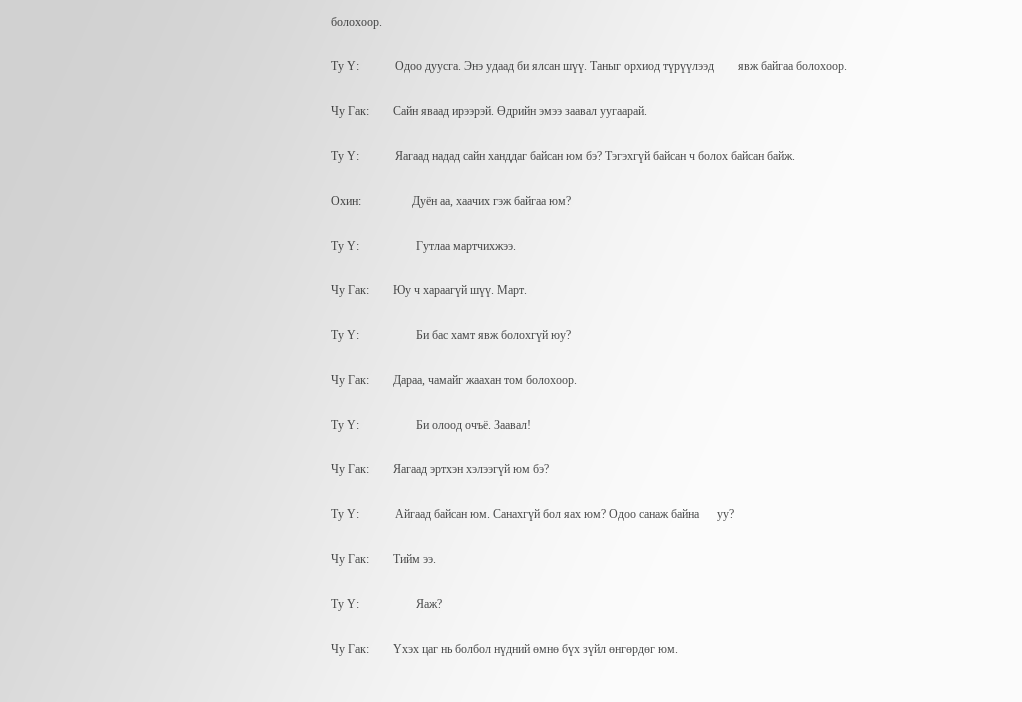болохоор.

Ту Ү:            Одоо дуусга. Энэ удаад би ялсан шүү. Таныг орхиод түрүүлээд        явж байгаа болохоор.

Чу Гак:        Сайн яваад ирээрэй. Өдрийн эмээ заавал уугаарай.

Ту Ү:            Яагаад надад сайн ханддаг байсан юм бэ? Тэгэхгүй байсан ч болох байсан байж.

Охин:                 Дуён аа, хаачих гэж байгаа юм?

Ту Ү:                   Гутлаа мартчихжээ.

Чу Гак:        Юу ч хараагүй шүү. Март.

Ту Ү:                   Би бас хамт явж болохгүй юу?

Чу Гак:        Дараа, чамайг жаахан том болохоор.

Ту Ү:                   Би олоод очъё. Заавал!

Чу Гак:        Яагаад эртхэн хэлээгүй юм бэ?

Ту Ү:            Айгаад байсан юм. Санахгүй бол яах юм? Одоо санаж байна      уу?

Чу Гак:        Тийм ээ.

Ту Ү:                   Яаж?

Чу Гак:        Үхэх цаг нь болбол нүдний өмнө бүх зүйл өнгөрдөг юм.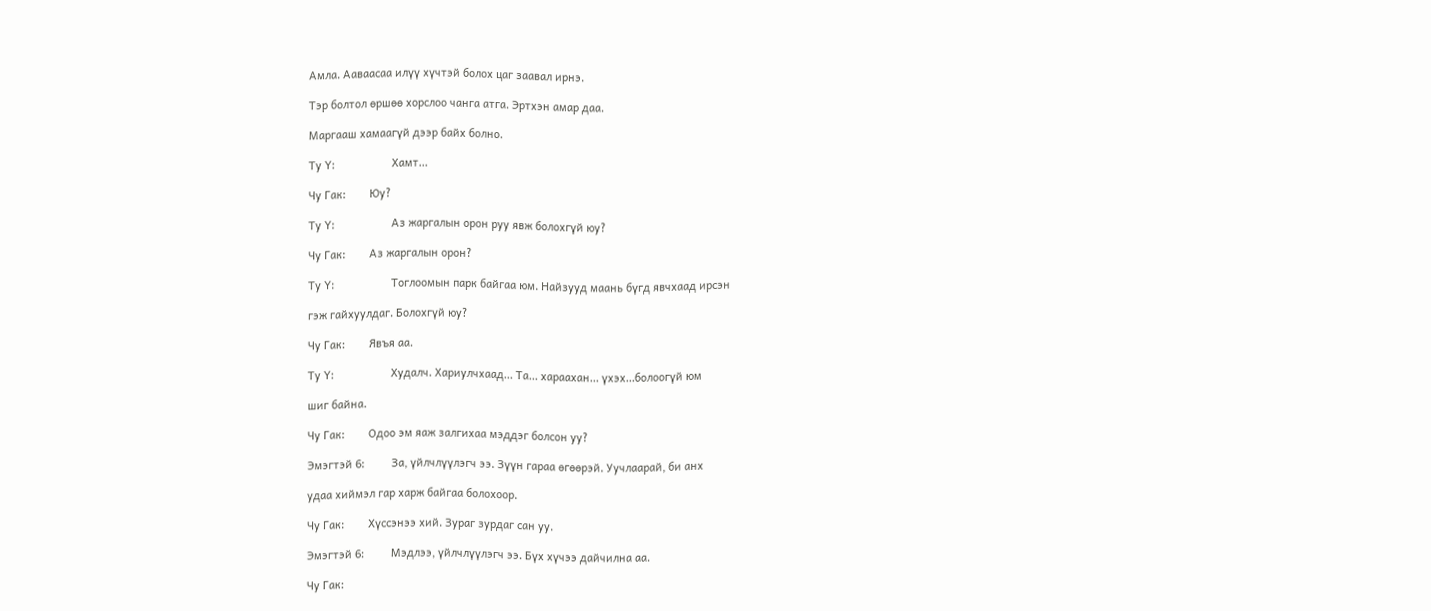Амла. Ааваасаа илүү хүчтэй болох цаг заавал ирнэ.

Тэр болтол өршөө хорслоо чанга атга. Эртхэн амар даа.

Маргааш хамаагүй дээр байх болно.

Ту Ү:                   Хамт...

Чу Гак:        Юу?

Ту Ү:                   Аз жаргалын орон руу явж болохгүй юу?

Чу Гак:        Аз жаргалын орон?

Ту Ү:                   Тоглоомын парк байгаа юм. Найзууд маань бүгд явчхаад ирсэн

гэж гайхуулдаг. Болохгүй юу?

Чу Гак:        Явъя аа.

Ту Ү:                   Худалч. Хариулчхаад... Та... хараахан... үхэх...болоогүй юм

шиг байна.

Чу Гак:        Одоо эм яаж залгихаа мэддэг болсон уу?

Эмэгтэй 6:         За, үйлчлүүлэгч ээ. Зүүн гараа өгөөрэй. Уучлаарай, би анх

удаа хиймэл гар харж байгаа болохоор.

Чу Гак:        Хүссэнээ хий. Зураг зурдаг сан уу.

Эмэгтэй 6:         Мэдлээ, үйлчлүүлэгч ээ. Бүх хүчээ дайчилна аа.

Чу Гак: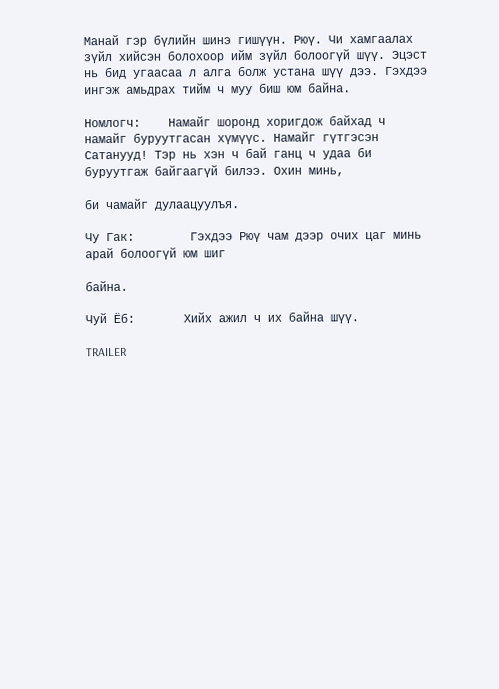Манай гэр бүлийн шинэ гишүүн. Рюү. Чи хамгаалах зүйл хийсэн болохоор ийм зүйл болоогүй шүү. Эцэст нь бид угаасаа л алга болж устана шүү дээ. Гэхдээ ингэж амьдрах тийм ч муу биш юм байна.

Номлогч:    Намайг шоронд хоригдож байхад ч намайг буруутгасан хүмүүс. Намайг гүтгэсэн Сатанууд! Тэр нь хэн ч бай ганц ч удаа би буруутгаж байгаагүй билээ. Охин минь,

би чамайг дулаацуулъя.

Чу Гак:        Гэхдээ Рюү чам дээр очих цаг минь арай болоогүй юм шиг

байна.

Чуй Ёб:       Хийх ажил ч их байна шүү.

TRAILER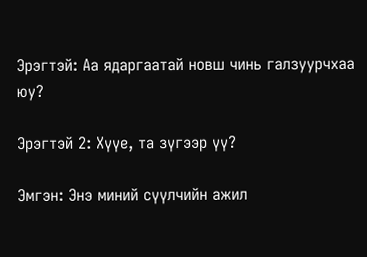Эрэгтэй: Аа ядаргаатай новш чинь галзуурчхаа юу?

Эрэгтэй 2: Хүүе, та зүгээр үү?

Эмгэн: Энэ миний сүүлчийн ажил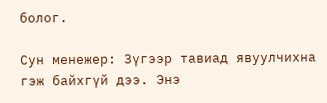болог.

Сун менежер: Зүгээр тавиад явуулчихна гэж байхгүй дээ. Энэ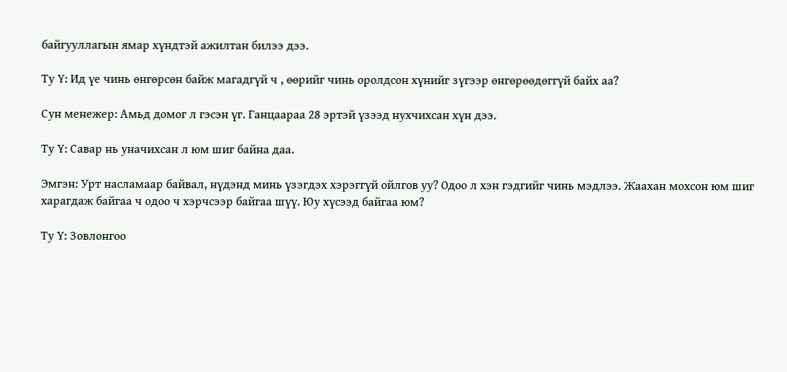байгууллагын ямар хүндтэй ажилтан билээ дээ.

Ту Ү: Ид үе чинь өнгөрсөн байж магадгүй ч , өөрийг чинь оролдсон хүнийг зүгээр өнгөрөөдөггүй байх аа?

Сун менежер: Амьд домог л гэсэн үг. Ганцаараа 28 эртэй үзээд нухчихсан хүн дээ.

Ту Ү: Савар нь уначихсан л юм шиг байна даа.

Эмгэн: Урт насламаар байвал, нүдэнд минь үзэгдэх хэрэггүй ойлгов уу? Одоо л хэн гэдгийг чинь мэдлээ. Жаахан мохсон юм шиг харагдаж байгаа ч одоо ч хэрчсээр байгаа шүү. Юу хүсээд байгаа юм?

Ту Ү: Зовлонгоо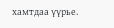хамтдаа үүрье.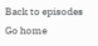Back to episodes Go home